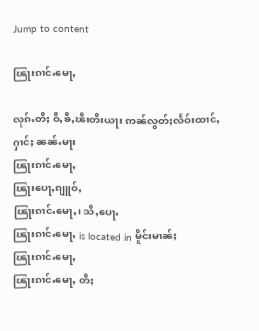Jump to content

ၽြႃးၵၢင်ႉမေႃႇ

လုၵ်ႉတီႈ ဝီႇၶီႇၽီးတီးယႃး ဢၼ်လွတ်ႈလႅဝ်းထၢင်ႇႁၢင်ႈ ၼၼ်ႉမႃး
ၽြႃးၵၢင်ႉမေႃႇ
ၽြႃးပေႃႇၵျူဝ်ႇ
ၽြႃးၵၢင်ႉမေႃႇ၊ သီႇပေႃႉ
ၽြႃးၵၢင်ႉမေႃႇ is located in မိူင်းမၢၼ်ႈ
ၽြႃးၵၢင်ႉမေႃႇ
ၽြႃးၵၢင်ႉမေႃႇ တီႈ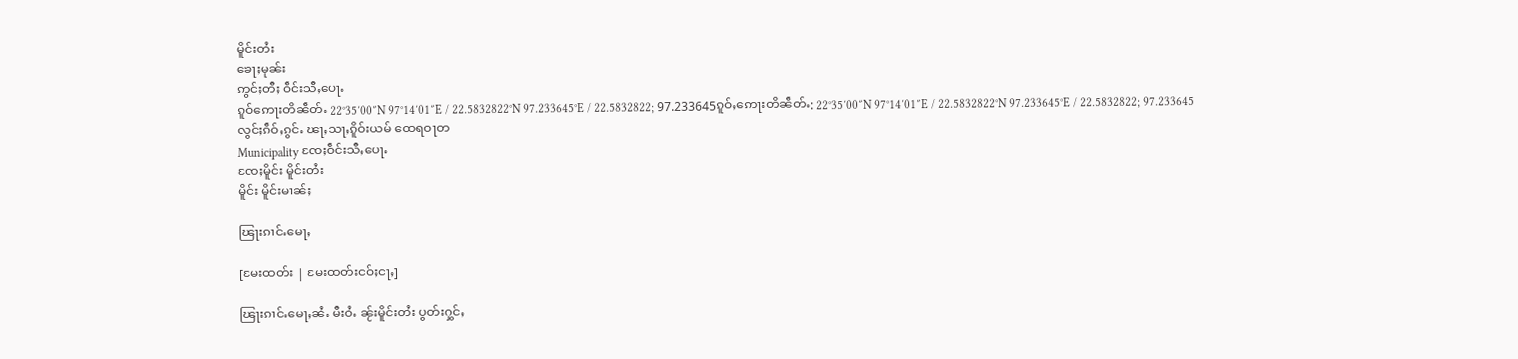မိူင်းတႆး
ၶေႃႈမုၼ်း
ဢွင်ႈတီႈ ဝဵင်းသီႇပေႃႉ
ၵူဝ်ဢေႃးတိၼဵတ်ႉ 22°35′00″N 97°14′01″E / 22.5832822°N 97.233645°E / 22.5832822; 97.233645ၵူဝ်ႇဢေႃးတိၼဵတ်ႉ: 22°35′00″N 97°14′01″E / 22.5832822°N 97.233645°E / 22.5832822; 97.233645
လွင်ႈၵဵဝ်ႇၵွင်ႉ ၽႃႇသႃႇၵိူဝ်းယမ် ထေရဝႃတ
Municipality ၸႄႈဝဵင်းသီႇပေႃႉ
ၸႄႈမိူင်း မိူင်းတႆး
မိူင်း မိူင်းမၢၼ်ႈ

ၽြႃးၵၢင်ႉမေႃႇ

[မႄးထတ်း | မႄးထတ်းငဝ်ႈငႃႇ]

ၽြႃးၵၢင်ႉမေႃႇၼႆႉ မီးဝႆႉ ၼႂ်းမိူင်းတႆး ပွတ်းႁွင်ႇ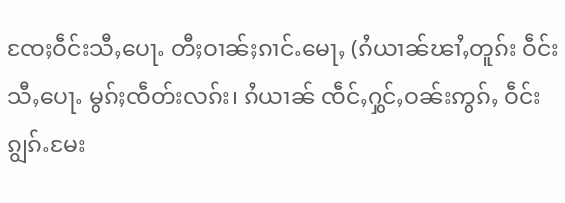ၸႄႈဝဵင်းသီႇပေႃႉ တီႈဝၢၼ်ႈၵၢင်ႉမေႃႇ (ၵႆယၢၼ်ၽၢႆႇတူၵ်း ဝဵင်းသီႇပေႃႉ မွၵ်ႈၸဵတ်းလၵ်း၊ ၵႆယၢၼ် ၸဵင်ႇႁွင်ႇဝၼ်းဢွၵ်ႇ ဝဵင်းၵျွၵ်ႉမႄး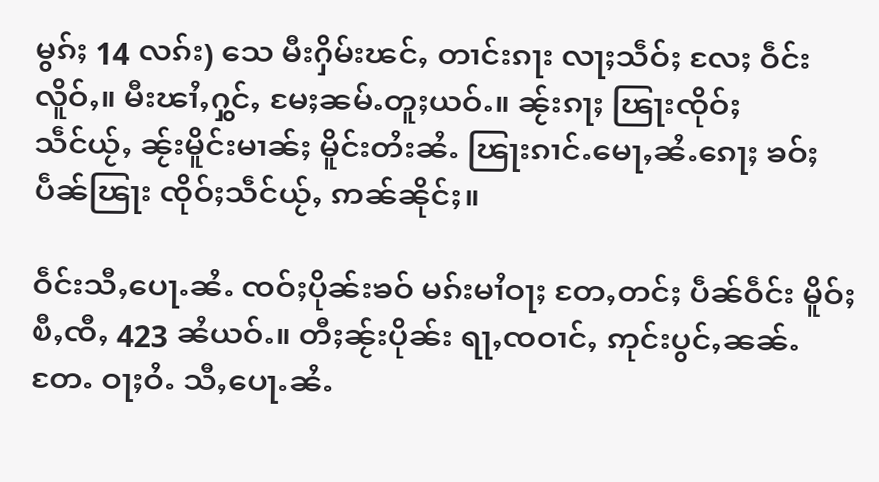မွၵ်ႈ 14 လၵ်း) သေ မီးႁိမ်းၽင်ႇ တၢင်းၵႃး လႃႈသဵဝ်ႈ လႄႈ ဝဵင်းလိူဝ်ႇ။ မီးၽၢႆႇႁွင်ႇ မႄႈၼမ်ႉတူႈယဝ်ႉ။ ၼႂ်းၵႃႈ ၽြႃးၸိုဝ်ႈသဵင်ယႂ်ႇ ၼႂ်းမိူင်းမၢၼ်ႈ မိူင်းတႆးၼႆႉ ၽြႃးၵၢင်ႉမေႃႇၼႆႉၵေႃႈ ၶဝ်ႈပဵၼ်ၽြႃး ၸိုဝ်ႈသဵင်ယႂ်ႇ ဢၼ်ၼိုင်ႈ။

ဝဵင်းသီႇပေႃႉၼႆႉ ၸဝ်ႈပိုၼ်းၶဝ် မၵ်းမၢႆဝႃႈ တႄႇတင်ႈ ပဵၼ်ဝဵင်း မိူဝ်ႈၿီႇၸီႇ 423 ၼႆယဝ်ႉ။ တီႈၼႂ်းပိုၼ်း ရႃႇၸဝၢင်ႇ ဢုင်းပွင်ႇၼၼ်ႉတႄႉ ဝႃႈဝႆႉ သီႇပေႃႉၼႆႉ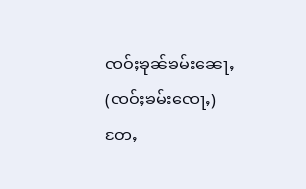ၸဝ်ႈၶုၼ်ၶမ်းၼေႃႇ (ၸဝ်ႈၶမ်းၸေႃႇ) တႄႇ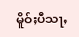မိူဝ်ႈပီသႃႇ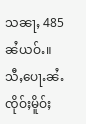သၼႃႇ 485 ၼႆယဝ်ႉ။ သီႇပေႃႉၼႆႉ ၸိုဝ်ႈမိူဝ်ႈ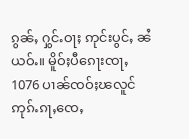ၵွၼ်ႇ ႁွင်ႉဝႃႈ ဢုင်းပွင်ႇ ၼႆယဝ်ႉ။ မိူဝ်ႈပီၵေႃးၸႃႇ 1076 ပၢၼ်ၸဝ်ႈၽလူင် ဢုၵ်ႉၵႃႇၸေႇ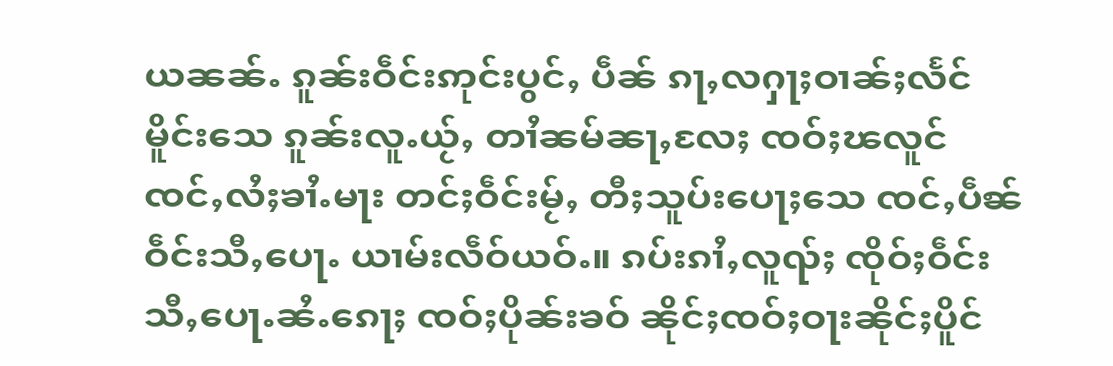ယၼၼ်ႉ ၵူၼ်းဝဵင်းဢုင်းပွင်ႇ ပဵၼ် ၵႃႇလႁႃႈဝၢၼ်ႈလႅင်မိူင်းသေ ၵူၼ်းလူႉယႂ်ႇ တၢႆၼမ်ၼႃႇလႄႈ ၸဝ်ႈၽလူင် ၸင်ႇလႆႈၶၢႆႉမႃး တင်ႈဝဵင်းမႂ်ႇ တီႈသူပ်းပေႃႈသေ ၸင်ႇပဵꧣ် ဝဵင်းသီႇပေႃႉ ယၢမ်းလဵဝ်ယဝ်ႉ။ ၵပ်းၵၢႆႇလူၺ်ႈ ၸိုဝ်ႈဝဵင်းသီႇပေႃႉၼႆႉၵေႃႈ ၸဝ်ႈပိုၼ်းၶဝ် ၼိုင်ႈၸဝ်ႈဝႃးၼိုင်ႈပိူင်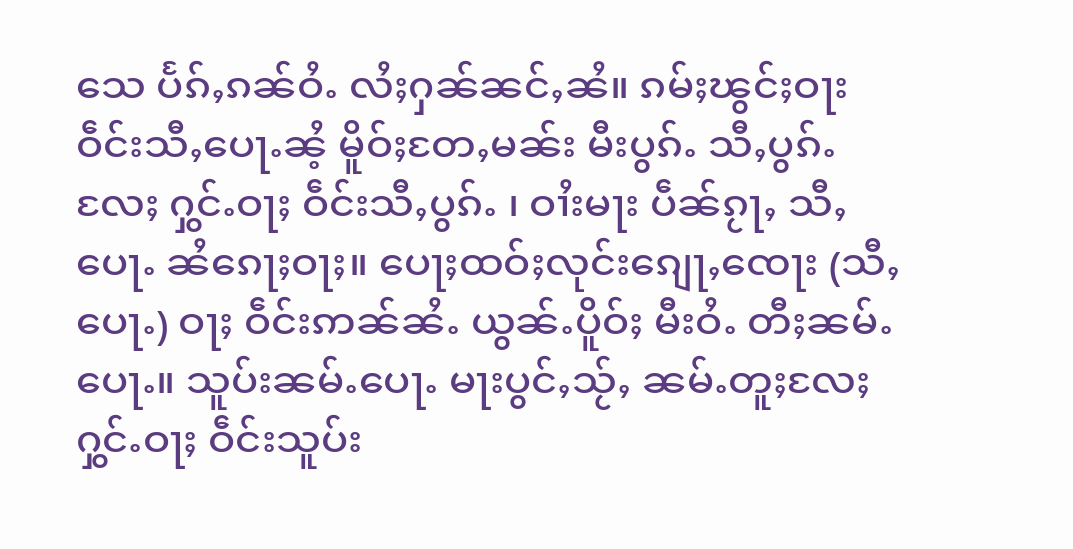သေ ပႅၵ်ႇၵၼ်ဝႆႉ လႆႈႁၼ်ၼင်ႇၼႆ။ ၵမ်ႈၽွင်ႈဝႃး ဝဵင်းသီႇပေႃႉၼႆ့ မိူဝ်ႈတႄႇမၼ်း မီးပွၵ်ႉ သီႇပွၵ်ႉလႄႈ ႁွင်ႉဝႃႈ ဝဵင်းသီႇပွၵ်ႉ ၊ ဝၢႆးမႃး ပဵၼ်ၵႂႃႇ သီႇပေႃႉ ၼႆၵေႃႈဝႃႈ။ ပေႃႈထဝ်ႈလုင်းၵျေႃႇၸေႃး (သီႇပေႃႉ) ဝႃႈ ဝဵင်းဢၼ်ၼႆႉ ယွၼ်ႉပိူဝ်ႈ မီးဝႆႉ တီႈၼမ်ႉပေႃႉ။ သူပ်းၼမ်ႉပေႃႉ မႃးပွင်ႇသႂ်ႇ ၼမ်ႉတူႈလႄႈ ႁွင်ႉဝႃႈ ဝဵင်းသူပ်း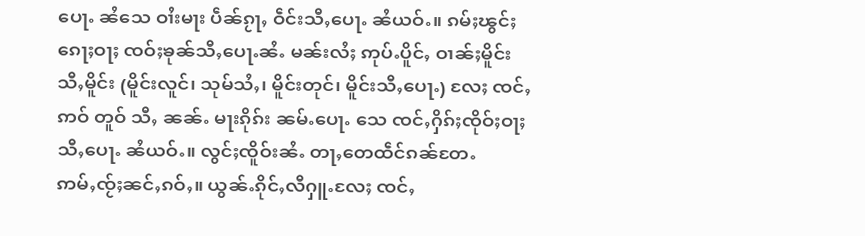ပေႃႉ ၼႆသေ ဝၢႆးမႃး ပဵၼ်ၵႂႃႇ ဝဵင်းသီႇပေႃႉ ၼႆယဝ်ႉ။ ၵမ်ႈၽွင်ႈၵေႃႈဝႃႈ ၸဝ်ႈၶုၼ်သီႇပေႃႉၼႆႉ မၼ်းလႆႈ ဢုပ်ႉပိူင်ႇ ဝၢၼ်ႈမိူင်း သီႇမိူင်း (မိူင်းလူင်၊ သုမ်သႆႇ၊ မိူင်းတုင်၊ မိူင်းသီႇပေႃႉ) လႄႈ ၸင်ႇဢဝ် တူဝ် သီႇ ၼၼ်ႉ မႃးၵိုၵ်း ၼမ်ႉပေႃႉ သေ ၸင်ႇႁိၵ်ႈၸိုဝ်ႈဝႃႈ သီႇပေႃႉ ၼႆယဝ်ႉ။ လွင်ႈၸိူဝ်းၼႆႉ တႃႇတေထဵင်ၵၼ်တႄႉ ဢမ်ႇၸႂ်ႈၼင်ႇၵဝ်ႇ။ ယွၼ်ႉၵိုင်ႇလီႁူႉလႄႈ ၸင်ႇ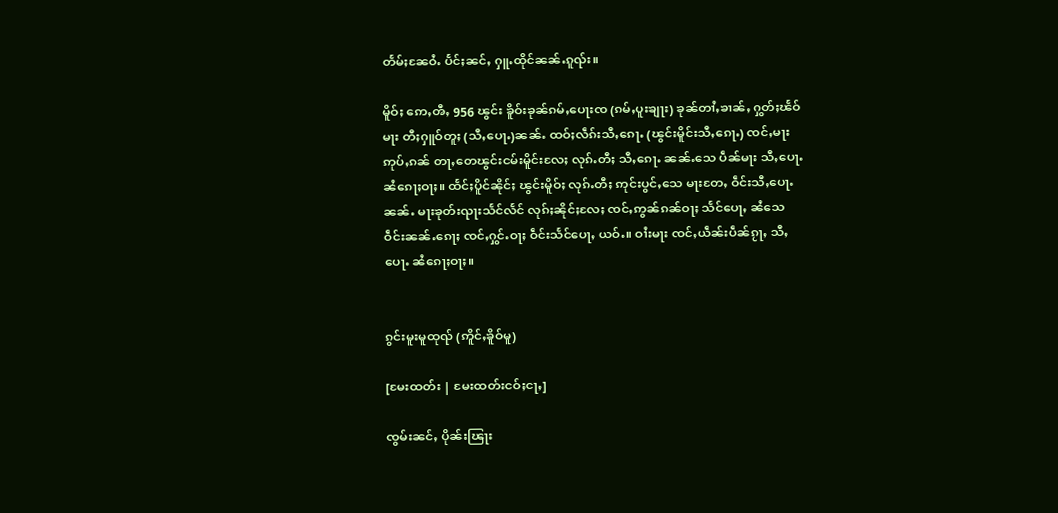တႅမ်ႈၼႄဝႆႉ ပႅင်ႈၼင်ႇ ႁူႉထိုင်ၼၼ်ႉၵူၺ်း။

မိူဝ်ႈ ဢေႇၻီႇ 956 ၽွင်း ၶိူဝ်းၶုၼ်ၵမ်ႇပေႃးၸ (ၵမ်ႇပူးၶျႃး) ၶုၼ်တၢႆႇၶၢၼ်ႇ ႁွတ်ႈၽႅဝ်မႃး တီႈႁူဝ်တူႈ (သီႇပေႃႉ)ၼၼ်ႉ ထဝ်ႈလဵၵ်းသီႇၵေႃႉ (ၽွင်းမိူင်းသီႇၵေႃႉ) ၸင်ႇမႃး ဢုပ်ႇၵၼ် တႃႇတေၽွင်းငမ်းမိူင်းလႄႈ လုၵ်ႉတီႈ သီႇၵေႃႉ ၼၼ်ႉသေ ပဵၼ်မႃး သီႇပေႃႉ ၼႆၵေႃႈဝႃႈ။ ထႅင်ႈပိူင်ၼိုင်ႈ ၽွင်းမိူဝ်ႈ လုၵ်ႉတီႈ ဢုင်းပွင်ႇသေ မႃးတႄႇ ဝဵင်းသီႇပေႃႉၼၼ်ႉ မႃးၶုတ်းၺႃးသႅင်လႅင် လုၵ်ႈၼိုင်ႈလႄႈ ၸင်ႇဢွၼ်ၵၼ်ဝႃႈ သႅင်ပေႃႇ ၼႆသေ ဝဵင်းၼၼ်ႉၵေႃႈ ၸင်ႇႁွင်ႉဝႃႈ ဝဵင်းသႅင်ပေႃႇ ယဝ်ႉ။ ဝၢႆးမႃး ၸင်ႇယဵၼ်းပဵၼ်ၵႂႃႇ သီႇပေႃႉ ၼႆၵေႃႈဝႃႈ။


ၵွင်းမူးမူထုၺ် (ဢိူင်ႇၶိူဝ်မူ)

[မႄးထတ်း | မႄးထတ်းငဝ်ႈငႃႇ]

ၸွမ်းၼင်ႇ ပိုၼ်းၽြႃး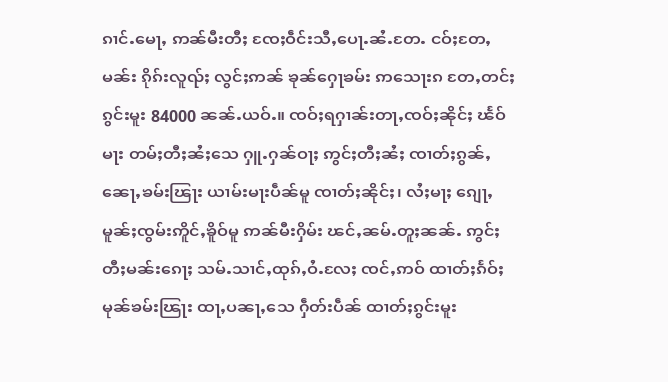ၵၢင်ႉမေႃႇ ဢၼ်မီးတီႈ ၸႄႈဝဵင်းသီႇပေႃႉၼႆႉတႄႉ ငဝ်ႈတႄႇမၼ်း ၵိုၵ်းလူၺ်ႈ လွင်ႈဢၼ် ၶုၼ်ႁေႃၶမ်း ဢသေႃးၵ တႄႇတင်ႈ ၵွင်းမူး 84000 ၼၼ်ႉယဝ်ႉ။ ၸဝ်ႈရႁၢၼ်းတႃႇၸဝ်ႈၼိုင်ႈ ၽႅဝ်မႃး တမ်ႈတီႈၼႆႈသေ ႁူႉႁၼ်ဝႃႈ ဢွင်ႈတီႈၼႆႈ ၸၢတ်ႈၵွၼ်ႇ ၼေႃႇၶမ်းၽြႃး ယၢမ်းမႃးပဵၼ်မူ ၸၢတ်ႈၼိုင်ႈ၊ လႆႈမႃႈ ၵျေႃႇမူၼ်ႈၸွမ်းဢိူင်ႇၶိူဝ်မူ ဢၼ်မီးႁိမ်း ၽင်ႇၼမ်ႉတူႈၼၼ်ႉ ဢွင်ႈတီႈမၼ်းၵေႃႈ သမ်ႉသၢင်ႇထုၵ်ႇဝႆႉလႄႈ ၸင်ႇဢဝ် ထၢတ်ႈၵႅဝ်ႈမုၼ်ၶမ်းၽြႃး ထႃႇပၼႃႇသေ ႁဵတ်းပဵၼ် ထၢတ်ႈၵွင်းမူး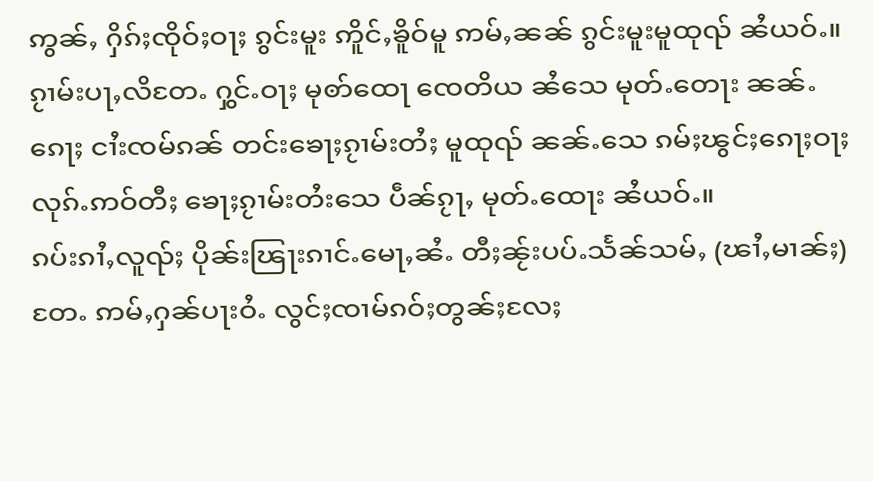ဢွၼ်ႇ ႁိၵ်ႈၸိုဝ်ႈဝႃႈ ၵွင်းမူး ဢိူင်ႇၶိူဝ်မူ ဢမ်ႇၼၼ် ၵွင်းမူးမူထုၺ် ၼႆယဝ်ႉ။ ၵႂၢမ်းပႃႇလိတႄႉ ႁွင်ႉဝႃႈ မုꩦ်ထေႃ ၸေတိယ ၼႆသေ မုတ်ႉတေႃး ၼၼ်ႉၵေႃႈ ငၢႆးၸမ်ၵၼ် တင်းၶေႃႈၵႂၢမ်းတႆႈ မူထုၺ် ၼၼ်ႉသေ ၵမ်ႈၽွင်ႈၵေႃႈဝႃႈ လုၵ်ႉဢဝ်တီႈ ၶေႃႈၵႂၢမ်းတႆးသေ ပဵၼ်ၵႂႃႇ မုတ်ႉထေႃး ၼႆယဝ်ႉ။
ၵပ်းၵၢႆႇလူၺ်ႈ ပိုၼ်းၽြႃးၵၢင်ႉမေႃႇၼႆႉ တီႈၼႂ်းပပ်ႉသႅၼ်သမ်ႇ (ၽၢႆႇမၢၼ်ႈ)တႄႉ ဢမ်ႇႁၼ်ပႃးဝႆႉ လွင်ႈၸၢမ်ၵဝ်ႈတွၼ်ႈလႄႈ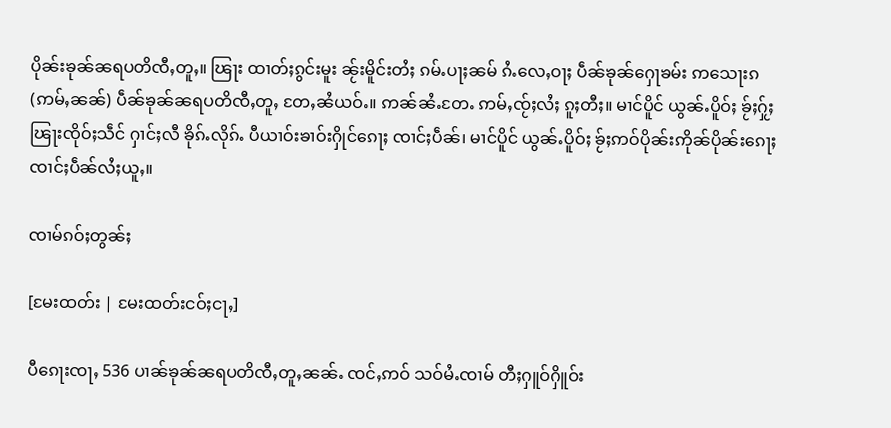ပိုၼ်းၶုၼ်ၼရပတိၸီႇတူႇ။ ၽြႃး ထၢတ်ႈၵွင်းမူး ၼႂ်းမိူင်းတႆႈ ၵမ်ႉပႃႈၼမ် ၵႆႉလေႇဝႃႈ ပဵၼ်ၶုၼ်ႁေႃၶမ်း ဢသေႃးၵ (ဢမ်ႇၼၼ်) ပဵၼ်ၶုၼ်ၼရပတိၸီႇတူႇ တႄႇၼႆယဝ်ႉ။ ဢၼ်ၼႆႉတႄႉ ဢမ်ႇၸႂ်ႈလႆႈ ၵူႈတီႈ။ မၢင်ပိူင် ယွၼ်ႉပိူဝ်ႈ ၶႂ်ႈႁႂ်ႈ ၽြႃးၸိုဝ်ႈသဵင် ႁၢင်ႈလီ ၶိုၵ်ႉလိုၵ်ႉ ပီယၢဝ်းၶၢဝ်းႁိုင်ၵေႃႈ ၸၢင်ႈပဵၼ်၊ မၢင်ပိူင် ယွၼ်ႉပိူဝ်ႈ ၶႂ်ႈဢဝ်ပိုၼ်းဢိုၼ်ပိုၼ်းၵေႃႈ ၸၢင်ႈပဵၼ်လႆႈယူႇ။

ၸၢမ်ၵဝ်ႈတွၼ်ႈ

[မႄးထတ်း | မႄးထတ်းငဝ်ႈငႃႇ]

ပီၵေႃးၸႃႇ 536 ပၢၼ်ၶုၼ်ၼရပတိၸီႇတူႇၼၼ်ႉ ၸင်ႇဢဝ် သဝ်မႆႉၸၢမ် တီႈႁူဝ်ႁိူဝ်း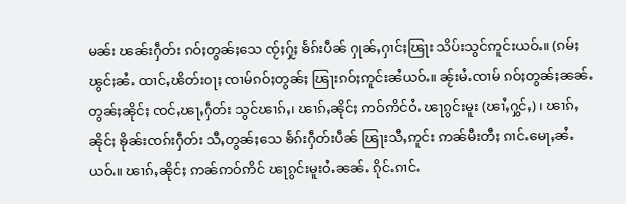မၼ်း ၽၼ်းႁဵတ်း ၵဝ်ႈတွၼ်ႈသေ ၸႂ်ႈႁႂ်ႈ ၶႅၵ်းပဵၼ် ႁုၼ်ႇႁၢင်ႈၽြႃး သိပ်းသွင်ဢူင်းယဝ်ႉ။ (ၵမ်ႈၽွင်ႈၼႆႉ ထၢင်ႇၽိတ်းဝႃႈ ၸၢမ်ၵဝ်ႈတွၼ်ႈ ၽြႃးၵဝ်ႈဢူင်းၼႆယဝ်ႉ။ ၼႂ်းမႆႉၸၢမ် ၵဝ်ႈတွၼ်ႈၼၼ်ႉ တွၼ်ႈၼိုင်ႈ ၸင်ႇၽႃႇႁဵတ်း သွင်ၽၢၵ်ႇ၊ ၽၢၵ်ႇၼိုင်ႈ ဢဝ်ဢိင်ဝႆႉ ၽႃၵွင်းမူး (ၽၢႆႇႁွင်ႇ)၊ ၽၢၵ်ႇၼိုင်ႈ ၶိုၼ်းၸၵ်းႁဵတ်း သီႇတွၼ်ႈသေ ၶႅၵ်းႁဵတ်းပဵၼ် ၽြႃးသီႇဢူင်း ဢၼ်မီးတီႈ ၵၢင်ႉမေႃႇၼႆႉယဝ်ႉ။ ၽၢၵ်ႇၼိုင်ႈ ဢၼ်ဢဝ်ဢိင် ၽႃၵွင်းမူးဝႆႉၼၼ်ႉ ၵိုင်ႉၵၢင်ႉ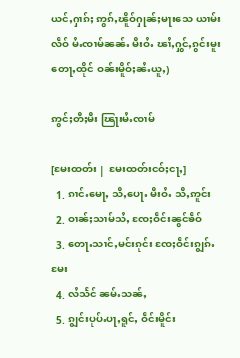ယင်ႇႁၢၵ်ႈ ဢွၵ်ႇၽိူဝ်ႁုၼ်ႈမႃးသေ ယၢမ်းလဵဝ် မႆႉၸၢမ်ၼၼ်ႉ မီးဝႆႉ ၽၢႆႇႁွင်ႇၵွင်းမူး တေႃႇထိုင် ဝၼ်းမိူဝ်ႈၼႆႉယူႇ)

ဢွင်ႈတီႈမီး ၽြႃးမႆႉၸၢမ်

[မႄးထတ်း | မႄးထတ်းငဝ်ႈငႃႇ]
  1. ၵၢင်ႉမေႃႇ သီႇပေႃႉ မီးဝႆႉ သီႇဢူင်း
  2. ဝၢၼ်ႈသၢမ်သႆႇ ၸႄႈဝဵင်းၼွင်ၶဵဝ်
  3. တေႃႉသၢင်ႇမင်းၵုင်း ၸႄႈဝဵင်းၵျွၵ်ႉမႄး
  4. လႆသႅင် ၼမ်ႉသၼ်ႇ
  5. ၵျွင်းပုပ်ႉပႃႇရူင်ႇ ဝဵင်းမိူင်း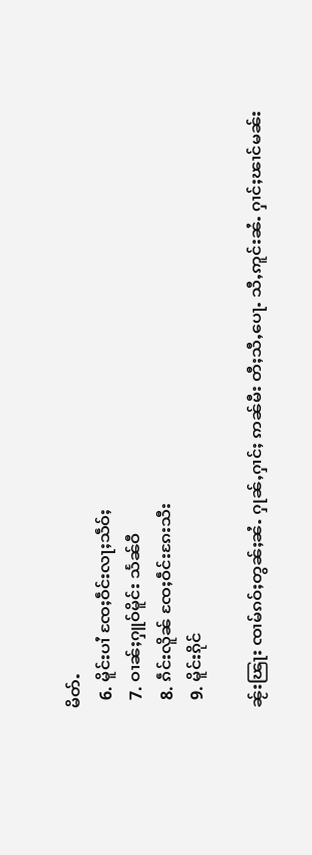မိတ်ႉ
  6. မိူင်းပၢႆ ၸႄႈဝဵင်းလႃႈသဵဝ်ႈ
  7. ဝၢၼ်ႈႁူဝ်မိူင်း သႅၼ်ဝီ
  8. ၵဵင်းလိူၼ် ၸႄႈဝဵင်းၵႄးသီး
  9. မိူင်းၵိုင်

ၼႂ်းၽြႃး ၸၢမ်ၵဝ်ႈတွၼ်ႈၼႆႉ ႁုၼ်ႇႁၢင်ႈ ဢၼ်မီး တီႈသီႇပေႃႉ သီႇဢူင်းၼႆႉ ႁၢင်ႈၽၢင်မၼ်း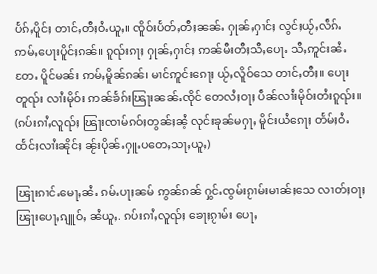ပႅၵ်ႇပိူင်ႈ တၢင်ႇတီႈဝႆႉယူႇ။ ၸိူဝ်းပႅတ်ႇတီႈၼၼ်ႉ ႁုၼ်ႇႁၢင်ႈ လွင်ႈယႂ်ႇလဵၵ်ႉ ဢမ်ႇပေႃးပိူင်ႈၵၼ်။ ၵူၺ်းၵႃႈ ႁုၼ်ႇႁၢင်ႈ ဢၼ်မီးတီႈသီႇပေႃႉ သီႇဢူင်းၼႆႉတႄႉ ပိူင်မၼ်း ဢမ်ႇမိူၼ်ၵၼ်၊ မၢင်ဢူင်းၵေႃႈ ယႂ်ႇလိူဝ်သေ တၢင်ႇတီႈ။ ပေႃးတူၺ်း လၢႆးမိုဝ်း ဢၼ်ၶႅၵ်းၽြႃးၼၼ်ႉၸိုင် တေလႆႈဝႃႈ ပဵၼ်လၢႆးမိုဝ်းတႆးၵူၺ်း။ (ၵပ်းၵၢႆႇလူၺ်ႈ ၽြႃးၸၢမ်ၵဝ်ႈတွၼ်ႈၼႆ့ လုင်းၶုၼ်မႁႃႇ မိူင်းယႆၵေႃႈ တႅမ်ႈဝႆႉ ထႅင်ႈလၢႆးၼိုင်ႈ ၼႂ်းပိုၼ်ႉႁူႉပတေႇသႃႇယူႇ)

ၽြႃးၵၢင်ႉမေႃႇၼႆႉ ၵမ်ႉပႃႈၼမ် ဢွၼ်ၵၼ် ႁွင်ႉၸွမ်းၵႂၢမ်းမၢၼ်ႈသေ လၢတ်ႈဝႃႈ ၽြႃးပေႃႇၵျူဝ်ႇ ၼႆယူႇ. ၵပ်းၵၢႆႇလူၺ်ႈ ၶေႃႈၵႂၢမ်း ပေႃႇ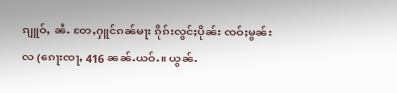ၵျူဝ်ႇ ၼႆႉ တႄႇႁူင်ၵၼ်မႃး ၵိုၵ်းလွင်ႈပိုၼ်း ၸဝ်ႈမွၼ်းလ (ၵေႃးၸႃႇ 416 ၼၼ်ႉယဝ်ႉ။ ယွၼ်ႉ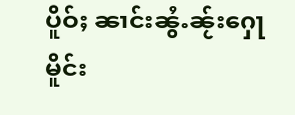ပိူဝ်ႈ ၼၢင်းၼွႆႉၼႂ်းႁေႃ မိူင်း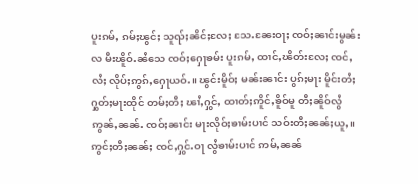ပူးၵမ်ႇ ၵမ်ႈၽွင်ႈ သူၺ်ႈၼိင်ႈလႄႈ သႄႉၼႄးဝႃႈ ၸဝ်ႈၼၢင်းမွၼ်းလ မီးၽိူဝ်ႉၼႆသေ ၸဝ်ႈႁေႃၶမ်း ပူးၵမ်ႇ ထၢင်ႇၽိတ်းလႄႈ ၸင်ႇလႆႈ လိုပ်ႈဢွၵ်ႇႁေႃယဝ်ႉ။ ၽွင်းမိူဝ်ႈ မၼ်းၼၢင်း ပွၵ်ႈမႃး မိူင်းတႆႈ ႁွတ်ႈမႃးထိုင် တမ်ႈတီႈ ၽၢႆႇႁွင်ႇ ထၢတ်ႈဢိူင်ႇၶိူဝ်မူ တီႈၼိူဝ်လွႆဢွၼ်ႇၼၼ်ႉ ၸဝ်ႈၼၢင်း မႃးလိုဝ်ႈၶၢမ်းပၢင် သဝ်းတီႈၼၼ်ႈယူႇ။ ဢွင်ႈတီႈၼၼ်ႈ ၸင်ႇႁွင်ႉဝႃ လွႆၶၢမ်းပၢင် ဢမ်ႇၼၼ်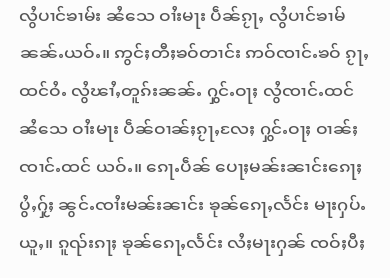လွႆပၢင်ၶၢမ်း ၼႆသေ ဝၢႆးမႃး ပဵၼ်ၵႂႃႇ လွႆပၢင်ၶၢမ်ၼၼ်ႉယဝ်ႉ။ ဢွင်ႈတီႈၶဝ်တၢင်း ဢဝ်ၸၢင်ႉၶဝ် ၵႂႃႇထင်ဝႆႉ လွႆၽၢႆႇတူၵ်းၼၼ်ႉ ႁွင်ႉဝႃႈ လွႆၸၢင်ႉထင် ၼႆသေ ဝၢႆးမႃး ပဵၼ်ဝၢၼ်ႈၵႂႃႇလႄႈ ႁွင်ႉဝႃႈ ဝၢၼ်ႈၸၢင်ႉထင် ယဝ်ႉ။ ၵေႃႉပဵၼ် ပေႃႈမၼ်းၼၢင်းၵေႃႈ ပွႆႇႁႂ်ႈ ၼွင်ႉၸၢႆးမၼ်းၼၢင်း ၶုၼ်ၵေႃႇလႅင်း မႃးႁပ်ႉယူႇ။ ၵူၺ်းၵႃႈ ၶုၼ်ၵေႃႇလႅင်း လႆႈမႃးႁၼ် ၸဝ်ႈပီႈ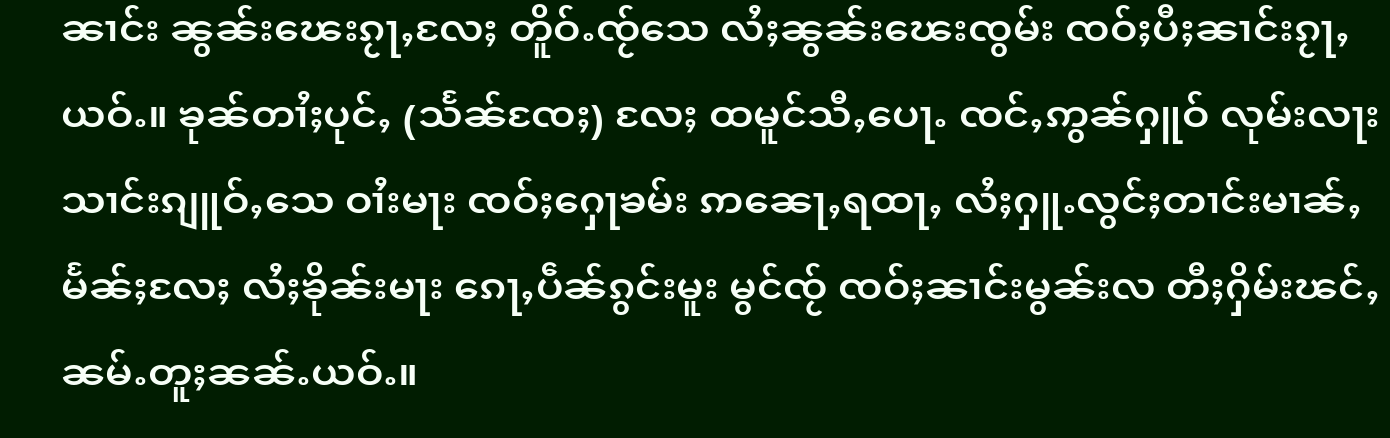ၼၢင်း ၼွၼ်းၽေးၵႂႃႇလႄႈ တိူဝ်ႉၸႂ်သေ လႆႈၼွၼ်းၽေးၸွမ်း ၸဝ်ႈပီႈၼၢင်းၵႂႃႇယဝ်ႉ။ ၶုၼ်တၢႆႈပုင်ႇ (သႅၼ်ၸႄႈ) လႄႈ ထမူင်သီႇပေႃႉ ၸင်ႇဢွၼ်ႁူဝ် လုမ်းလႃးသၢင်းၵျူဝ်ႇသေ ဝၢႆးမႃး ၸဝ်ႈႁေႃၶမ်း ဢၼေႃႇရထႃႇ လႆႈႁူႉလွင်ႈတၢင်းမၢၼ်ႇမႅၼ်ႈလႄႈ လႆႈၶိုၼ်းမႃး ၵေႃႇပဵၼ်ၵွင်းမူး မွင်ၸႂ် ၸဝ်ႈၼၢင်းမွၼ်းလ တီႈႁိမ်းၽင်ႇၼမ်ႉတူႈၼၼ်ႉယဝ်ႉ။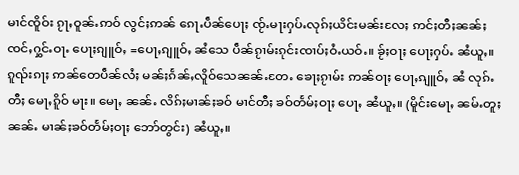မၢင်ၸိူဝ်း ၵႂႃႇဝူၼ်ႉဢဝ် လွင်ႈဢၼ် ၵေႃႉပဵၼ်ပေႃႈ ၸႂ်ႉမႃးႁပ်ႉလုၵ်ႈယိင်းမၼ်းလႄႈ ဢင်ႈတီႈၼၼ်ႈ ၸင်ႇႁွင်ႉဝႃႉ ပေႃႈၵျူဝ်ႇ =ပေႃႇၵျူဝ်ႇ ၼႆသေ ပဵၼ်ၵႂၢမ်းၵုင်းၸၢပ်ႈဝႆႉယဝ်ႉ။ ၶႂ်ႈဝႃႈ ပေႃႈႁပ်ႉ ၼႆယူႇ။ ၵူၺ်းၵႃႈ ဢၼ်တေပဵၼ်လႆႈ မၼ်ႈၵႅၼ်ႇလိူဝ်သေၼၼ်ႉတႄႉ ၶေႃႈၵႂၢမ်း ဢၼ်ဝႃႈ ပေႃႇၵျူဝ်ႇ ၼႆ လုၵ်ႉတီႈ မေႃႇၵိူဝ် မႃး။ မေႃႇ ၼၼ်ႉ လိၵ်ႈမၢၼ်ႈၶဝ် မၢင်တီႈ ၶဝ်တႅမ်ႈဝႃႈ ပေႃႇ ၼႆယူႇ။ (မိူင်းမေႃႇ ၼမ်ႉတူႈၼၼ်ႉ မၢၼ်ႈၶဝ်တႅမ်ႈဝႃႈ ဘော်တွင်း) ၼႆယူႇ။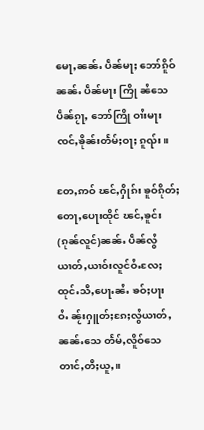မေႃႇၼၼ်ႉ ပဵၼ်မႃႈ ဘော်ၵိူဝ် ၼၼ်ႉ ပဵၼ်မႃး ကြို ၼႆသေ ပဵၼ်ၵႂႃႇ ဘော်ကြို ဝၢႆးမႃး ၸင်ႇၶိုၼ်းတႅမ်ႈဝႃႈ ၵူၺ်း။

တႄႇဢဝ် ၽင်ႇႁိုၵ်း ၶူဝ်ၵိုတ်ႈ တေႃႇပေႃးထိုင် ၽင်ႇၶူင်း (ၵုၼ်လူင်)ၼၼ်ႉ ပဵၼ်လွႆယၢတ်ႇယၢဝ်းလူင်ဝႆႉလႄႈ ထုင်ႉသီႇပေႃႉၼႆႉ ၶဝ်ႈပႃးဝႆႉ ၼႂ်းႁူတ်ႈၵႄႈလွႆယၢတ်ႇၼၼ်ႉသေ တႅမ်ႇလိူဝ်သေ တၢင်ႇတီႈယူႇ။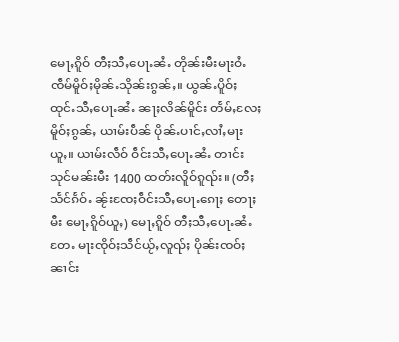မေႃႇၵိူဝ် တီႈသီႇပေႃႉၼႆႉ တိုၼ်းမီးမႃးဝႆႉ ၸဵမ်မိူဝ်ႈမိုၼ်ႉသိုၼ်းၵွၼ်ႇ။ ယွၼ်ႉပိူဝ်ႈ ထုင်ႉသီႇပေႃႉၼႆႉ ၼႃႈလိၼ်မိူင်း တႅမ်ႇလႄႈ မိူဝ်ႈၵွၼ်ႇ ယၢမ်းပဵၼ် ပိုၼ်ႉပၢင်ႇလၢႆႇမႃးယူႇ။ ယၢမ်းလဵဝ် ဝဵင်းသီႇပေႃႉၼႆႉ တၢင်းသုင်မၼ်းမီး 1400 ထတ်းလိူဝ်ၵူၺ်း။ (တီႈသႅင်ၵႅဝ်ႉ ၼႂ်းၸႄႈဝဵင်းသီႇပေႃႉၵေႃႈ တေႃႈမီး မေႃႇၵိူဝ်ယူႇ) မေႃႇၵိူဝ် တီႈသီႇပေႃႉၼႆႉတႄႉ မႃးၸိုဝ်ႈသဵင်ယႂ်ႇလူၺ်ႈ ပိုၼ်းၸဝ်ႈၼၢင်း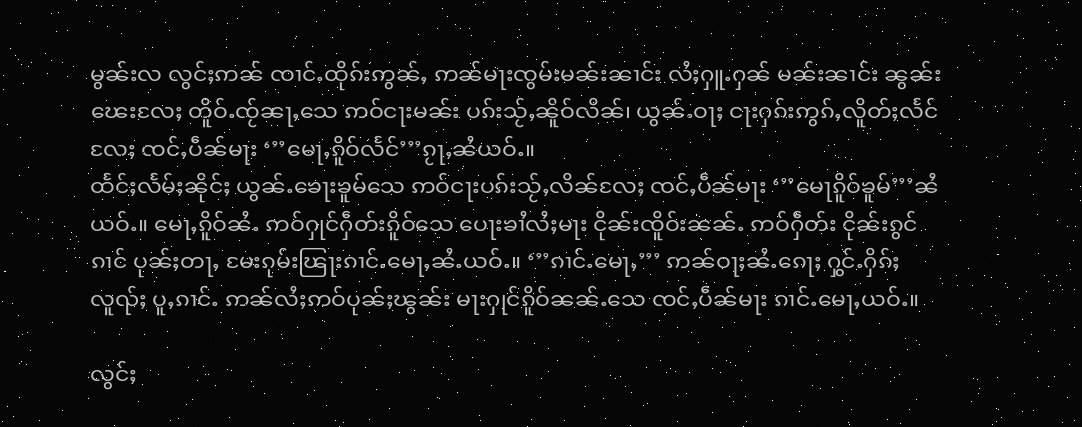မွၼ်းလ လွင်ႈဢၼ် ၸၢင်ႉထိုၵ်းဢွၼ်ႇ ဢၼ်မႃးၸွမ်းမၼ်းၼၢင်း လႆႈႁူႉႁၼ် မၼ်းၼၢင်း ၼွၼ်းၽေးလႄႈ တိူဝ်ႉၸႂ်ၼႃႇသေ ဢဝ်ငႃးမၼ်း ပၵ်းသႂ်ႇၼိူဝ်လိၼ်၊ ယွၼ်ႉဝႃႈ ငႃးႁၵ်းဢွၵ်ႇလိူတ်ႈလႅင်လႄႈ ၸင်ႇပဵၼ်မႃး ‘’’မေႃႇၵိူဝ်လႅင်’’’ၵႂႃႇၼႆယဝ်ႉ။
ထႅင်ႈလႅမ်ႈၼိုင်ႈ ယွၼ်ႉၶေႃးၶူမ်သေ ဢဝ်ငႃးပၵ်းသႂ်ႇလိၼ်လႄႈ ၸင်ႇပဵၼ်မႃး ‘’’မေႃၵိူဝ်ၶူမ်’’’ၼႆယဝ်ႉ။ မေႃႇၵိူဝ်ၼႆႉ ဢဝ်ႁုင်ႁဵတ်းၵိူဝ်သေ ပေႃးၶၢႆလႆႈမႃး ငိုၼ်းၸိူဝ်းၼၼ်ႉ ဢဝ်ႁဵတ်း ငိုၼ်းၵွင်ၵၢင် ပုၼ်ႈတႃႇ မႄးၵုမ်းၽြႃးၵၢင်ႉမေႃႇၼႆႉယဝ်ႉ။ ‘’’ၵၢင်ႉမေႃႇ’’’ ဢၼ်ဝႃႈၼႆႉၵေႃႈ ႁွင်ႉႁိၵ်ႈလူၺ်ႈ ပူႇၵၢင်ႉ ဢၼ်လႆႈဢဝ်ပုၼ်ႈၽွၼ်း မႃးႁုင်ၵိူဝ်ၼၼ်ႉသေ ၸင်ႇပဵၼ်မႃး ၵၢင်ႉမေႃႇယဝ်ႉ။

လွင်ႈ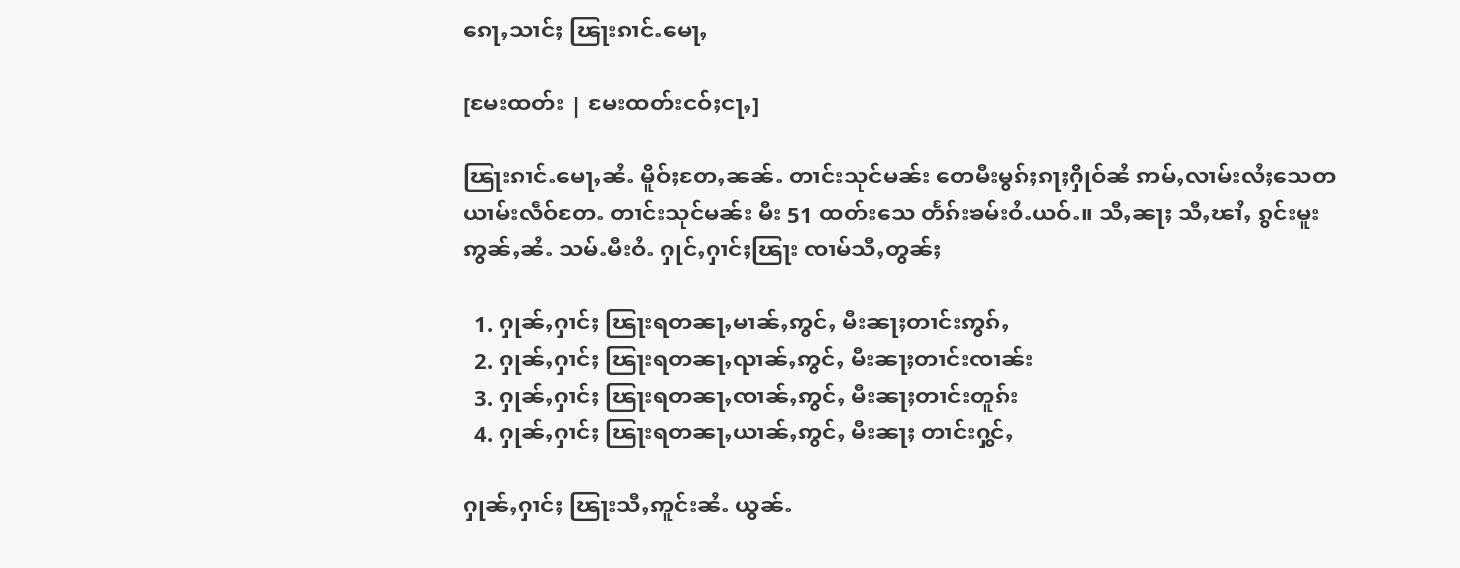ၵေႃႇသၢင်ႈ ၽြႃးၵၢင်ႉမေႃႇ

[မႄးထတ်း | မႄးထတ်းငဝ်ႈငႃႇ]

ၽြႃးၵၢင်ႉမေႃႇၼႆႉ မိူဝ်ႈတႄႇၼၼ်ႉ တၢင်းသုင်မၼ်း တေမီးမွၵ်ႈၵႃႈႁိုဝ်ၼႆ ဢမ်ႇလၢမ်းလႆႈသေတ ယၢမ်းလဵဝ်တႄႉ တၢင်းသုင်မၼ်း မီး 51 ထတ်းသေ တႅၵ်းၶမ်းဝႆႉယဝ်ႉ။ သီႇၼႃႈ သီႇၽၢႆႇ ၵွင်းမူးဢွၼ်ႇၼႆႉ သမ်ႉမီးဝႆႉ ႁုင်ႇႁၢင်ႈၽြႃး ၸၢမ်သီႇတွၼ်ႈ

  1. ႁုၼ်ႇႁၢင်ႈ ၽြႃးရတၼႃႇမၢၼ်ႇဢွင်ႇ မီးၼႃႈတၢင်းဢွၵ်ႇ
  2. ႁုၼ်ႇႁၢင်ႈ ၽြႃးရတၼႃႇၺၢၼ်ႇဢွင်ႇ မီးၼႃႈတၢင်းၸၢၼ်း
  3. ႁုၼ်ႇႁၢင်ႈ ၽြႃးရတၼႃႇၸၢၼ်ႇဢွင်ႇ မီးၼႃႈတၢင်းတူၵ်း
  4. ႁုၼ်ႇႁၢင်ႈ ၽြႃးရတၼႃႇယၢၼ်ႇဢွင်ႇ မီးၼႃႈ တၢင်းႁွင်ႇ

ႁုၼ်ႇႁၢင်ႈ ၽြႃးသီႇဢူင်းၼႆႉ ယွၼ်ႉ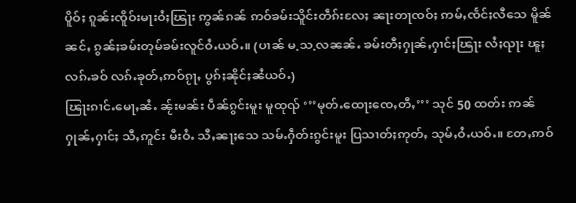ပိူဝ်ႈ ၵူၼ်းၸိူဝ်းမႃးဝႆႈၽြႃး ဢွၼ်ၵၼ် ဢဝ်ၶမ်းသိူင်းတဵၵ်းလႄႈ ၼႃးတႃၸဝ်ႈ ဢမ်ႇၸႅင်ႈလီသေ မိူၼ်ၼင်ႇ ၵွၼ်ႈၶမ်းတုမ်ၶမ်းလူင်ဝႆႉယဝ်ႉ။ (ပၢၼ် မ.သ.လၼၼ်ႉ ၶမ်းတီႈႁုၼ်ႇႁၢင်ႈၽြႃး လႆႈၺႃး ၽူႈလၵ်ႉၶဝ် လၵ်ႉၶုတ်ႇဢဝ်ၵႂႃႇ ပွၵ်ႈၼိုင်ႈၼႆယဝ်ႉ)
ၽြႃးၵၢင်ႉမေႃႇၼႆႉ ၼႂ်းမၼ်း ပဵၼ်ၵွင်းမူး မူထုၺ် ‘’’မုတ်ႉထေႃးၸေႇတီႇ’’’ သုင် 50 ထတ်း ဢၼ်ႁုၼ်ႇႁၢင်ႈ သီႇဢူင်း မီးဝႆႉ သီႇၼႃႈသေ သမ်ႉႁဵတ်းၵွင်းမူး ပြသၢတ်ႈဢုတ်ႇ သုမ်ႇဝႆႉယဝ်ႉ။ တႄႇဢဝ်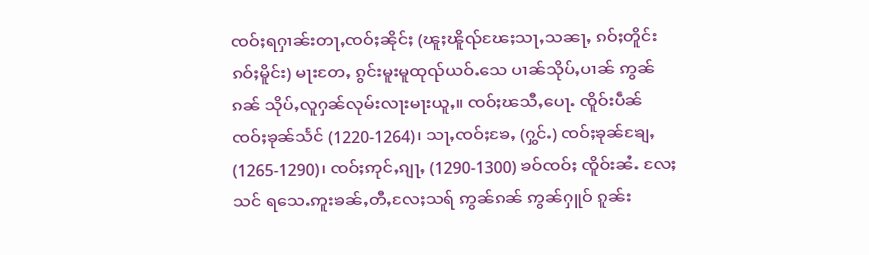ၸဝ်ႈရႁၢၼ်းတႃႇၸဝ်ႈၼိုင်ႈ (ၽူႈၽိူၺ်ၽႄႈသႃႇသၼႃႇ ၵဝ်ႈတိူင်းၵဝ်ႈမိူင်း) မႃးတႄႇ ၵွင်းမူးမူထုၺ်ယဝ်ႉသေ ပၢၼ်သိုပ်ႇပၢၼ် ဢွၼ်ၵၼ် သိုပ်ႇလူႁၼ်လုမ်းလႃးမႃးယူႇ။ ၸဝ်ႈၽသီႇပေႃႉ ၸိူဝ်းပဵၼ် ၸဝ်ႈၶုၼ်သႅင် (1220-1264)၊ သႃႇၸဝ်ႈၶႄႇ (ႁွင်ႉ) ၸဝ်ႈၶုၼ်ၶျႄႇ (1265-1290)၊ ၸဝ်ႈဢုင်ႇၵျႃႇ (1290-1300) ၶဝ်ၸဝ်ႈ ၸိူဝ်းၼႆႉ လႄႈသင် ရသေႉဢူးၶၼ်ႇတီႇလႄႈသရ် ဢွၼ်ၵၼ် ဢွၼ်ႁူဝ် ၵူၼ်း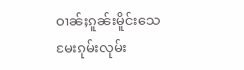ဝၢၼ်ႈၵူၼ်းမိူင်းသေ မႄးၵုမ်းလုမ်း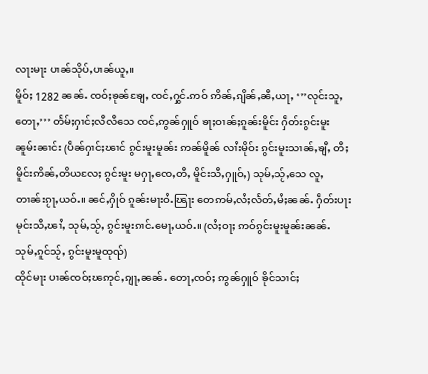လႃးမႃး ပၢၼ်သိုပ်ႇပၢၼ်ယူႇ။
မိူဝ်ႈ 1282 ၼၼ်ႉ ၸဝ်ႈၶုၼ်ၶျႄႇ ၸင်ႇႁွင်ႉဢဝ် ဢိၼ်ႇၵျိၼ်ႇၼီႇယႃႇ ‘’’လုင်းသူႇတေႃႇ’’’ တႅမ်ႈႁၢင်ႈလီလီသေ ၸင်ႇဢွၼ်ႁူဝ် ၶႃႈဝၢၼ်ႈၵူၼ်းမိူင်း ႁဵတ်းၵွင်းမူး ၼူမ်းၼၢင်း (ပဵၼ်ႁၢင်ႈၽၢင် ၵွင်းမူးမူၼ်း ဢၼ်မိူၼ် လၢႆးမိုဝ်း ၵွင်းမူးသၢၼ်ႇၶျီႇ တီႈမိူင်းဢိၼ်ႇတိယလႄႈ ၵွင်းမူး မႁႃႇၸေႇတီႇ မိူင်းသီႇႁူဝ်ႇ) သုမ်ႇသႂ်ႇသေ လူႇတၢၼ်းၵႂႃႇယဝ်ႉ။ ၼင်ႇႁိုဝ် ၵူၼ်းမႃးဝႆႉၽြႃး တေဢမ်ႇလႆႈလႅတ်ႇမႆႈၼၼ်ႉ ႁဵတ်းပႃး မုင်းသီႇၽၢႆႇ သုမ်ႇသႂ်ႇ ၵွင်းမူးၵၢင်ႉမေႃႇယဝ်ႉ။ (လႆႈဝႃႈ ဢဝ်ၵွင်းမူးမူၼ်းၼၼ်ႉ သုမ်ႇၵူင်သႂ်ႇ ၵွင်းမူးမူထုၺ်)
ထိုင်မႃး ပၢၼ်ၸဝ်ႈၽဢုင်ႇၵျႃႇၼၼ်ႉ တေႃႇၸဝ်ႈ ဢွၼ်ႁူဝ် ၶိုင်သၢင်ႈ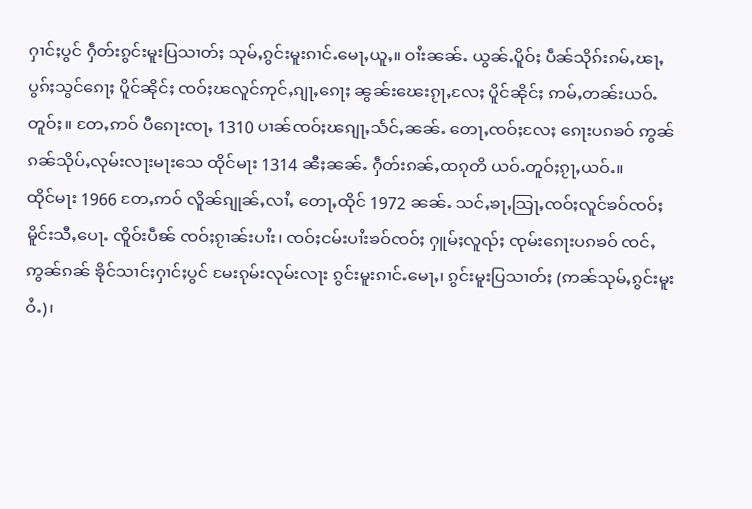ႁၢင်ႈပွင် ႁဵတ်းၵွင်းမူးပြသၢတ်ႈ သုမ်ႇၵွင်းမူးၵၢင်ႉမေႃႇယူႇ။ ဝၢႆးၼၼ်ႉ ယွၼ်ႉပိူဝ်ႈ ပဵၼ်သိုၵ်းၵမ်ႇၽႃႇပွၵ်ႈသွင်ၵေႃႈ ပိူင်ၼိုင်ႈ ၸဝ်ႈၽလူင်ဢုင်ႇၵျႃႇၵေႃႈ ၼွၼ်းၽေးၵႂႃႇလႄႈ ပိူင်ၼိုင်ႈ ဢမ်ႇတၼ်းယဝ်ႉတူဝ်ႈ။ တႄႇဢဝ် ပီၵေႃးၸႃႇ 1310 ပၢၼ်ၸဝ်ႈၽၵျႃႇသႅင်ႇၼၼ်ႉ တေႃႇၸဝ်ႈလႄႈ ၵေႃးပၵၶဝ် ဢွၼ်ၵၼ်သိုပ်ႇလုမ်းလႃးမႃးသေ ထိုင်မႃး 1314 ၼီႈၼၼ်ႉ ႁဵတ်းၵၼ်ႇထၵုတိ ယဝ်ႉတူဝ်ႈၵႂႃႇယဝ်ႉ။
ထိုင်မႃး 1966 တႄႇဢဝ် လိူၼ်ၵျုၼ်ႇလၢႆႇ တေႃႇထိုင် 1972 ၼၼ်ႉ သင်ႇၶႃႇသြႃႇၸဝ်ႈလူင်ၶဝ်ၸဝ်ႈ မိူင်းသီႇပေႃႉ ၸိူဝ်းပဵꧣ် ၸဝ်ႈၵႂၢၼ်းပၢႆး၊ ၸဝ်ႈငမ်းပၢႆးၶဝ်ၸဝ်ႈ ႁူမ်ႈလူၺ်ႈ ၸုမ်းၵေႃးပၵၶဝ် ၸင်ႇဢွၼ်ၵၼ် ၶိုင်သၢင်ႈႁၢင်ႈပွင် မႄးၵုမ်းလုမ်းလႃး ၵွင်းမူးၵၢင်ႉမေႃႇ၊ ၵွင်းမူးပြသၢတ်ႈ (ဢၼ်သုမ်ႇၵွင်းမူးဝႆႉ)၊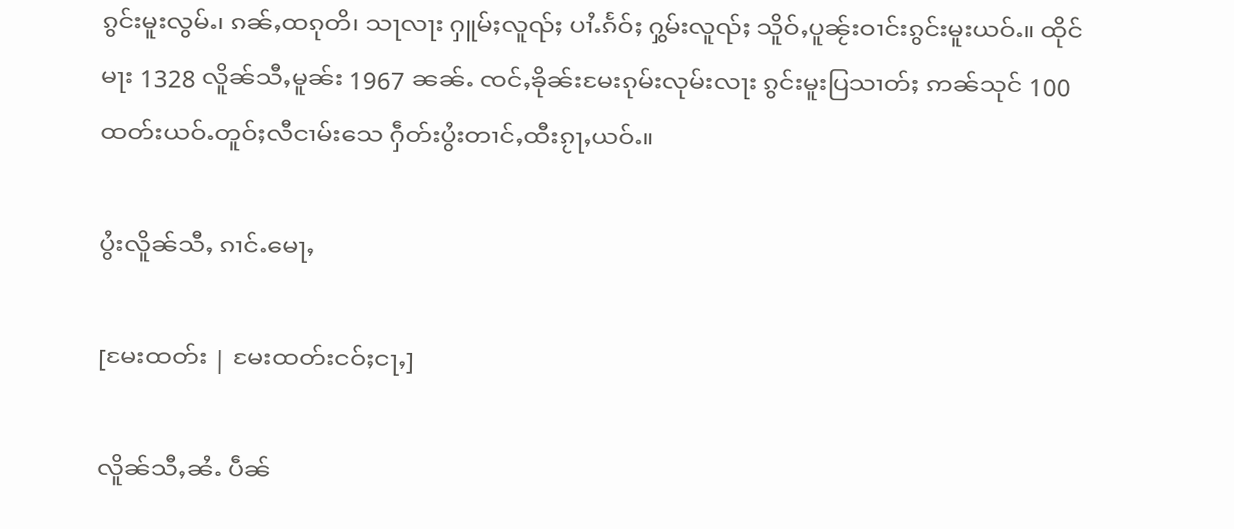ၵွင်းမူးလွမ်ႉ၊ ၵၼ်ႇထၵုတိ၊ သႃလႃး ႁူမ်ႈလူၺ်ႈ ပၢႆႉၵႅဝ်ႈ ႁွမ်းလူၺ်ႈ သိူဝ်ႇပူၼႂ်းဝၢင်းၵွင်းမူးယဝ်ႉ။ ထိုင်မႃး 1328 လိူၼ်သီႇမူၼ်း 1967 ၼၼ်ႉ ၸင်ႇၶိုၼ်းမႄးၵုမ်းလုမ်းလႃး ၵွင်းမူးပြသၢတ်ႈ ဢၼ်သုင် 100 ထတ်းယဝ်ႉတူဝ်ႈလီငၢမ်းသေ ႁဵတ်းပွႆးတၢင်ႇထီးၵႂႃႇယဝ်ႉ။

ပွႆးလိူၼ်သီႇ ၵၢင်ႉမေႃႇ

[မႄးထတ်း | မႄးထတ်းငဝ်ႈငႃႇ]

လိူၼ်သီႇၼႆႉ ပဵၼ်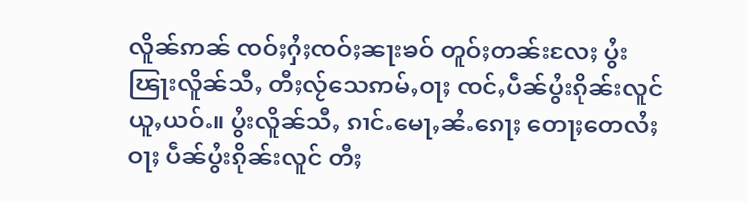လိူၼ်ဢၼ် ၸဝ်ႈႁႆႈၸဝ်ႈၼႃးၶဝ် တူဝ်ႈတၼ်းလႄႈ ပွႆးၽြႃးလိူၼ်သီႇ တီႈလႂ်သေဢမ်ႇဝႃႈ ၸင်ႇပဵၼ်ပွႆးၵိုၼ်းလူင်ယူႇယဝ်ႉ။ ပွႆးလိူၼ်သီႇ ၵၢင်ႉမေႃႇၼႆႉၵေႃႈ တေႃႈတေလႆႈဝႃႈ ပဵၼ်ပွႆးၵိုၼ်းလူင် တီႈ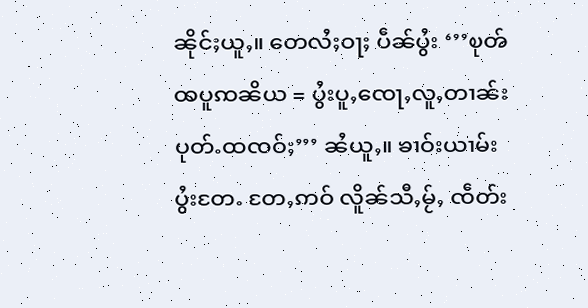ၼိုင်ႈယူႇ။ တေလႆႈဝႃႈ ပဵၼ်ပွႆး ‘’’ၿုၻ်ꩪပူꩡၼိယ = ပွႆးပူႇၸေႃႇလူႇတၢၼ်းပုတ်ႉထၸဝ်ႈ’’’ ၼႆယူႇ။ ၶၢဝ်းယၢမ်းပွႆးတႄႉ တႄႇဢဝ် လိူၼ်သီႇမႂ်ႇ ၸဵတ်း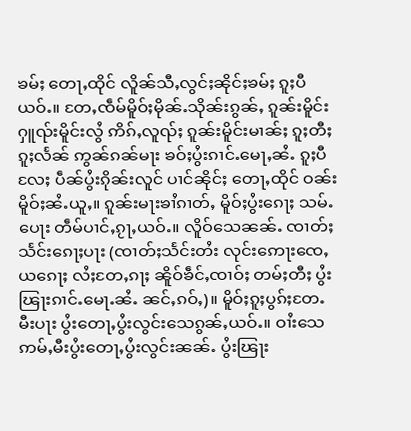ၶမ်ႈ တေႃႇထိုင် လိူၼ်သီႇလွင်ႈၼိုင်ႈၶမ်ႈ ၵူႈပီယဝ်ႉ။ တႄႇၸဵမ်မိူဝ်ႈမိုၼ်ႉသိုၼ်းၵွၼ်ႇ ၵူၼ်းမိူင်းႁူၺ်းမိူင်းလွႆ ဢိၵ်ႇလူၺ်ႈ ၵူၼ်းမိူင်းမၢၼ်ႈ ၵူႈတီႈၵူႈလႅၼ် ဢွၼ်ၵၼ်မႃး ၶဝ်ႈပွႆးၵၢင်ႉမေႃႇၼႆႉ ၵူႈပီလႄႈ ပဵၼ်ပွႆးၵိုၼ်းလူင် ပၢင်ၼိုင်ႈ တေႃႇထိုင် ဝၼ်းမိူဝ်ႈၼႆႉယူႇ။ ၵူၼ်းမႃးၶၢႆၵၢတ်ႇ မိူဝ်ႈပွႆးၵေႃႈ သမ်ႉပေႃး တဵမ်ပၢင်ႇၵႂႃႇယဝ်ႉ။ လိူဝ်သေၼၼ်ႉ ၸၢတ်ႈသႅင်းၵေႃႈပႃး (ၸၢတ်ႈသႅင်းတႆး လုင်းဢေႃးၸေႇယၵေႃႈ လႆႈတႄႇၵႃႈ ၼိူဝ်ၶဵင်ႇၸၢဝ်ႈ တမ်ႈတီႈ ပွႆးၽြႃးၵၢင်ႉမေႃႉၼႆႉ ၼင်ႇၵဝ်ႇ)။ မိူဝ်ႈၵူႈပွၵ်ႈတႄႉ မီးပႃး ပွႆးတေႃႇပွႆးလွင်းသေၵွၼ်ႇယဝ်ႉ။ ဝၢႆးသေ ဢမ်ႇမီးပွႆးတေႃႇပွႆးလွင်းၼၼ်ႉ ပွႆးၽြႃး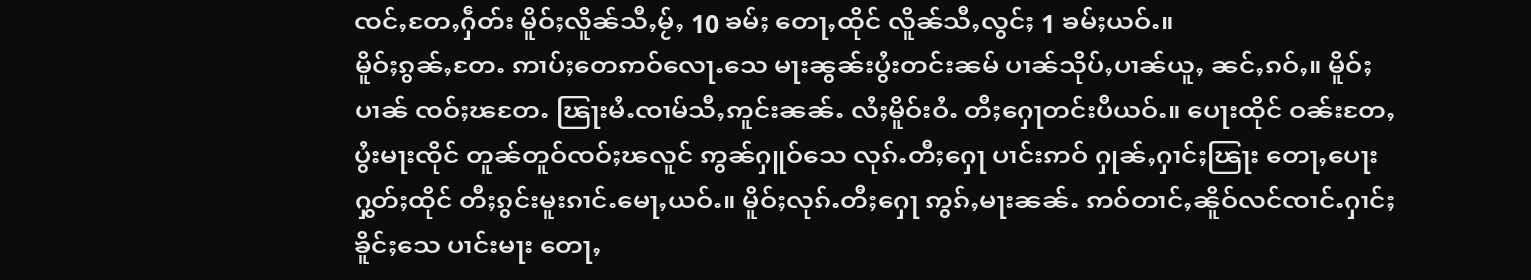ၸင်ႇတႄႇႁဵတ်း မိူဝ်ႈလိူၼ်သီႇမႂ်ႇ 10 ၶမ်ႈ တေႃႇထိုင် လိူၼ်သီႇလွင်ႈ 1 ၶမ်ႈယဝ်ႉ။
မိူဝ်ႈၵွၼ်ႇတႄႉ ဢၢပ်ႈတေဢဝ်လေႃႉသေ မႃးၼွၼ်းပွႆးတင်းၼမ် ပၢၼ်သိုပ်ႇပၢၼ်ယူႇ ၼင်ႇၵဝ်ႇ။ မိူဝ်ႈပၢၼ် ၸဝ်ႈၽတႄႉ ၽြႃးမႆႉၸၢမ်သီႇဢူင်းၼၼ်ႉ လႆႈမိူဝ်းဝႆႉ တီႈႁေႃတင်းပီယဝ်ႉ။ ပေႃးထိုင် ဝၼ်းတႄႇပွႆးမႃးၸိုင် တူၼ်တူဝ်ၸဝ်ႈၽလူင် ဢွၼ်ႁူဝ်သေ လုၵ်ႉတီႈႁေႃ ပၢင်းဢဝ် ႁုၼ်ႇႁၢင်ႈၽြႃး တေႃႇပေႃးႁွတ်ႈထိုင် တီႈၵွင်းမူးၵၢင်ႉမေႃႇယဝ်ႉ။ မိူဝ်ႈလုၵ်ႉတီႈႁေႃ ဢွၵ်ႇမႃးၼၼ်ႉ ဢဝ်တၢင်ႇၼိူဝ်လင်ၸၢင်ႉႁၢင်ႈၶိူင်ႈသေ ပၢင်းမႃး တေႃႇ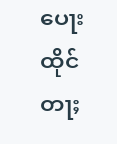ပေႃးထိုင် တႃႈ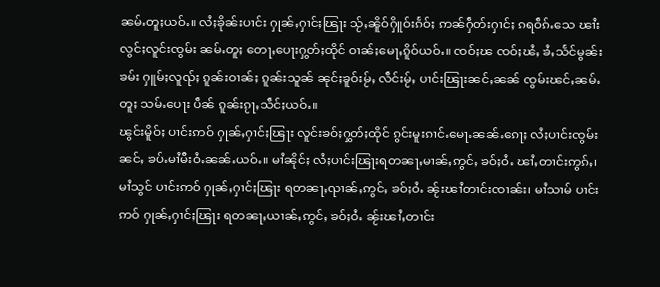ၼမ်ႉတူႈယဝ်ႉ။ လႆႈၶိုၼ်းပၢင်း ႁုၼ်ႇႁၢင်ႈၽြႃး သႂ်ႇၼိူဝ်ႁိူဝ်းၵႅဝ်ႈ ဢၼ်ႁဵတ်းႁၢင်ႈ ၵရဝဵၵ်ႉသေ ၽၢႆးလွင်ႈလူင်းၸွမ်း ၼမ်ႉတူႈ တေႃႇပေႃးႁွတ်ႈထိုင် ဝၢၼ်ႈမေႃႇၵိူဝ်ယဝ်ႉ။ ၸဝ်ႈၽ ၸဝ်ႈၽႆႇ ၶႆႇသႅင်မွၼ်းၶမ်း ႁူမ်ႈလူၺ်ႈ ၵူၼ်းဝၢၼ်ႈ ၵူၼ်းသူၼ် ၼုင်ႈၶူဝ်းမႂ်ႇ လဵင်းမႂ်ႇ ပၢင်းၽြႃးၼင်ႇၼၼ် ၸွမ်းၽင်ႇၼမ်ႉတူႈ သမ်ႉပေႃး ပဵၼ် ၵူၼ်းၵႂႃႇသဵင်ႈယဝ်ႉ။
ၽွင်းမိူဝ်ႈ ပၢင်းဢဝ် ႁုၼ်ႇႁၢင်ႈၽြႃး လူင်းၶဝ်ႈႁွတ်ႈထိုင် ၵွင်းမူးၵၢင်ႉမေႃႉၼၼ်ႉၵေႃႈ လႆႈပၢင်းၸွမ်းၼင်ႇ ၶပ်ႉမၢႆမီးဝႆႉၼၼ်ႉယဝ်ႉ။ မၢႆၼိုင်ႈ လႆႈပၢင်းၽြႃးရတၼႃႇမၢၼ်ႇဢွင်ႇ ၶဝ်ႈဝႆႉ ၽၢႆႇတၢင်းဢွၵ်ႇ၊ မၢႆသွင် ပၢင်းဢဝ် ႁုၼ်ႇႁၢင်ႈၽြႃး ရတၼႃႇၺၢၼ်ႇဢွင်ႇ ၶဝ်ႈဝႆႉ ၼႂ်းၽၢႆတၢင်းၸၢၼ်း၊ မၢႆသၢမ် ပၢင်းဢဝ် ႁုၼ်ႇႁၢင်ႈၽြႃး ရတၼႃႇယၢၼ်ႇဢွင်ႇ ၶဝ်ႈဝႆႉ ၼႂ်းၽၢႆႇတၢင်း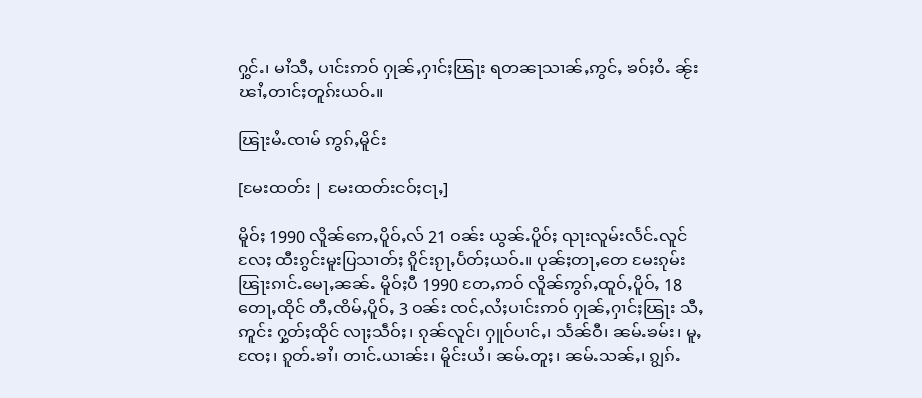ႁွင်ႉ၊ မၢႆသီႇ ပၢင်းဢဝ် ႁုၼ်ႇႁၢင်ႈၽြႃး ရတၼႃသၢၼ်ႇဢွင်ႇ ၶဝ်ႈဝႆႉ ၼႂ်းၽၢႆႇတၢင်ႈတူၵ်းယဝ်ႉ။

ၽြႃးမႆႉၸၢမ် ဢွၵ်ႇမိူင်း

[မႄးထတ်း | မႄးထတ်းငဝ်ႈငႃႇ]

မိူဝ်ႈ 1990 လိူၼ်ဢေႇပိူဝ်ႇလ် 21 ဝၼ်း ယွၼ်ႉပိူဝ်ႈ ၺႃးလူမ်းလႅင်ႉလူင်လႄႈ ထီးၵွင်းမူးပြသၢတ်ႈ ၵိူင်းၵႂႃႇပႅတ်ႈယဝ်ႉ။ ပုၼ်ႈတႃႇတေ မႄးၵုမ်းၽြႃးၵၢင်ႉမေႃႇၼၼ်ႉ မိူဝ်ႈပီ 1990 တႄႇဢဝ် လိူၼ်ဢွၵ်ႇထူဝ်ႇပိူဝ်ႇ 18 တေႃႇထိုင် တီႇၸိမ်ႇပိူဝ်ႇ 3 ဝၼ်း ၸင်ႇလႆႈပၢင်းဢဝ် ႁုၼ်ႇႁၢင်ႈၽြႃး သီႇဢူင်း ႁွတ်ႈထိုင် လႃႈသဵဝ်ႈ၊ ၵုၼ်လူင်၊ ႁူဝ်ပၢင်ႇ၊ သႅၼ်ဝီ၊ ၼမ်ႉၶမ်း၊ မူႇၸႄႈ၊ ၵူတ်ႉၶၢႆ၊ တၢင်ႉယၢၼ်း၊ မိူင်းယႆ၊ ၼမ်ႉတူႈ၊ ၼမ်ႉသၼ်ႇ၊ ၵျွၵ်ႉ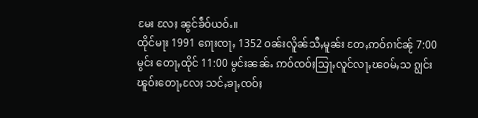မႄး လႄႈ ၼွင်ၶဵဝ်ယဝ်ႉ။
ထိုင်မႃး 1991 ၵေႃးၸႃႇ 1352 ဝၼ်းလိူၼ်သီႇမူၼ်း တႄႇဢဝ်ၵၢင်ၼႂ် 7:00 မွင်း တေႃႇထိုင် 11:00 မွင်းၼၼ်ႉ ဢဝ်ၸဝ်ႈသြႃႇလူင်လႃႇၽဝမ်ႇသ ၵျွင်းၽူဝ်းတေႃႇလႄႈ သင်ႇၶႃႇၸဝ်ႈ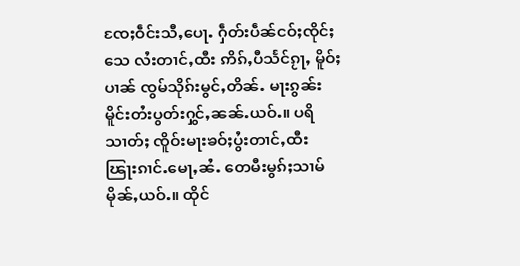ၸႄႈဝဵင်းသီႇပေႃႉ ႁဵတ်းပဵၼ်ငဝ်ႈၸိုင်ႈသေ လႆးတၢင်ႇထီး ဢိၵ်ႇပီသႅင်ၵႂႃႇ မိူဝ်ႈပၢၼ် ၸွမ်သိုၵ်းမွင်ႇတိၼ်ႉ မႃးၵွၼ်း မိူင်းတႆးပွတ်းႁွင်ႇၼၼ်ႉယဝ်ႉ။ ပရိသၢတ်ႈ ၸိူဝ်းမႃးၶဝ်ႈပွႆးတၢင်ႇထီး ၽြႃးၵၢင်ႉမေႃႇၼႆႉ တေမီးမွၵ်ႈသၢမ်မိုၼ်ႇယဝ်ႉ။ ထိုင်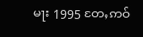မႃး 1995 တႄႇဢဝ်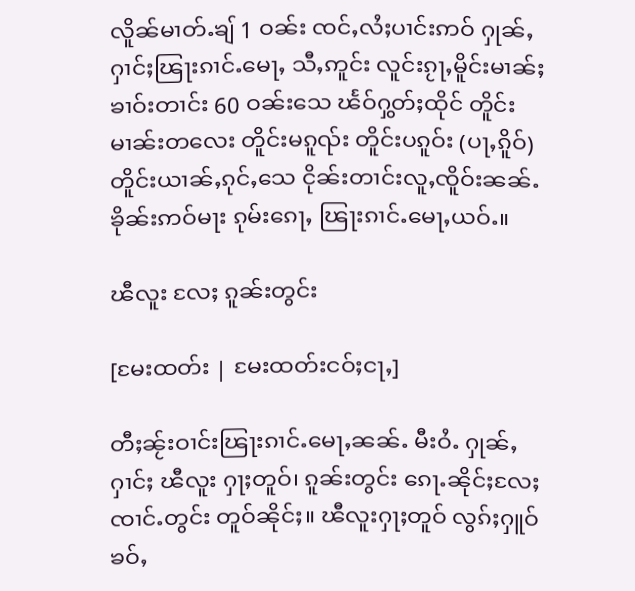လိူၼ်မၢတ်ႉၶျ် 1 ဝၼ်း ၸင်ႇလႆႈပၢင်းဢဝ် ႁုၼ်ႇႁၢင်ႈၽြႃးၵၢင်ႉမေႃႇ သီႇဢူင်း လူင်းၵႂႃႇမိူင်းမၢၼ်ႈ ၶၢဝ်းတၢင်း 60 ဝၼ်းသေ ၽႅဝ်ႁွတ်ႈထိုင် တိူင်းမၢၼ်းတလေး တိူင်းမၵူၺ်း တိူင်းပၵူဝ်း (ပႃႇၵိူဝ်) တိူင်းယၢၼ်ႇၵုင်ႇသေ ငိုၼ်းတၢင်းလူႇၸိူဝ်းၼၼ်ႉ ၶိုၼ်းဢဝ်မႃး ၵုမ်းၵေႃႇ ၽြႃးၵၢင်ႉမေႃႇယဝ်ႉ။

ၽီလူး လႄႈ ၵူၼ်းတွင်း

[မႄးထတ်း | မႄးထတ်းငဝ်ႈငႃႇ]

တီႈၼႂ်းဝၢင်းၽြႃးၵၢင်ႉမေႃႇၼၼ်ႉ မီးဝႆႉ ႁုၼ်ႇႁၢင်ႈ ၽီလူး ႁႃႈတူဝ်၊ ၵူၼ်းတွင်း ၵေႃႉၼိုင်ႈလႄႈ ၸၢင်ႉတွင်း တူဝ်ၼိုင်ႈ။ ၽီလူးႁႃႈတူဝ် လွၵ်ႈႁူဝ်ၶဝ်ႇ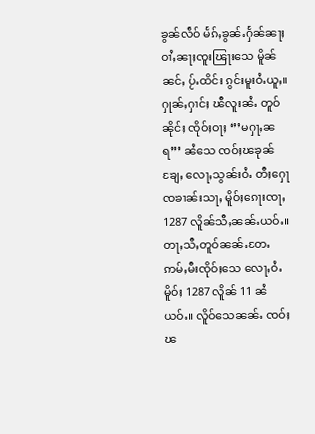ၶွၼ်လဵဝ် မႅၵ်ႇၶွၼ်ႉႁႅၼ်ၼႃႈ ဝၢႆႇၼႃႈၸူးၽြႃးသေ မိူၼ်ၼင်ႇ ပႂ်ႉထိင်း ၵွင်းမူးဝႆႉယူႇ။ ႁုၼ်ႇႁၢင်ႈ ၽီလူးၼႆႉ တူဝ်ၼိုင်ႈ ၸိုဝ်ႈဝႃႈ ‘’’မႁႃႇၼရ’’’ ၼႆသေ ၸဝ်ႈၽၶုၼ်ၶျႄႇ လေႃႇသွၼ်းဝႆႉ တီႈႁေႃၸၶၢၼ်းသႃႇ မိူဝ်ႈၵေႃးၸႃႇ 1287 လိူၼ်သီႇၼၼ်ႉယဝ်ႉ။ တႃႇသီႇတူဝ်ၼၼ်ႉတႄႉ ဢမ်ႇမီးၸိုဝ်ႈသေ လေႃႇဝႆႉ မိူဝ်ႈ 1287 လိူၼ် 11 ၼႆယဝ်ႉ။ လိူဝ်သေၼၼ်ႉ ၸဝ်ႈၽ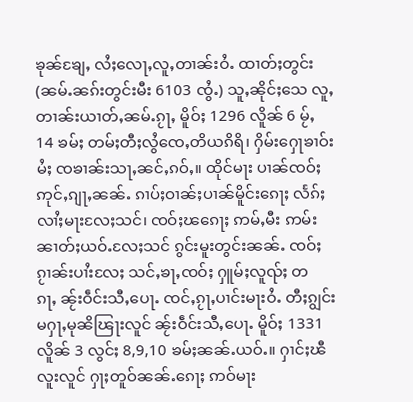ၶုၼ်ၶျႄႇ လႆႈလေႃႇလူႇတၢၼ်းဝႆႉ ထၢတ်ႈတွင်း (ၼမ်ႉၼၵ်းတွင်းမီး 6103 ၸွႆႉ) သူႇၼိုင်ႈသေ လူႇတၢၼ်းယၢတ်ႇၼမ်ႉၵႂႃႇ မိူဝ်ႈ 1296 လိူၼ် 6 မႂ်ႇ 14 ၶမ်ႈ တမ်ႈတီႈလွႆၸေႇတိယၵိရိ၊ ႁိမ်းႁေႃၶၢဝ်းမႆႈ ၸၶၢၼ်းသႃႇၼင်ႇၵဝ်ႇ။ ထိုင်မႃး ပၢၼ်ၸဝ်ႈဢုင်ႇၵျႃႇၼၼ်ႉ ၵၢပ်ႈဝၢၼ်ႈပၢၼ်မိူင်းၵေႃႈ လႅၵ်ႈလၢႆႈမႃးလႄႈသင်၊ ၸဝ်ႈၽၵေႃႈ ဢမ်ႇမီး ဢမ်းၼၢတ်ႈယဝ်ႉလႄႈသင် ၵွင်းမူးတွင်းၼၼ်ႉ ၸဝ်ႈၵႂၢၼ်းပၢႆးလႄႈ သင်ႇၶႃႇၸဝ်ႈ ႁူမ်ႈလူၺ်ႈ တၵႃႇ ၼႂ်းဝဵင်းသီႇပေႃႉ ၸင်ႇၵႂႃႇပၢင်းမႃးဝႆႉ တီႈၵျွင်းမႁႃႇမုၼိၽြႃးလူင် ၼႂ်းဝဵင်းသီႇပေႃႉ မိူဝ်ႈ 1331 လိူၼ် 3 လွင်ႈ 8,9,10 ၶမ်ႈၼၼ်ႉယဝ်ႉ။ ႁၢင်ႈၽီလူးလူင် ႁႃႈတူဝ်ၼၼ်ႉၵေႃႈ ဢဝ်မႃး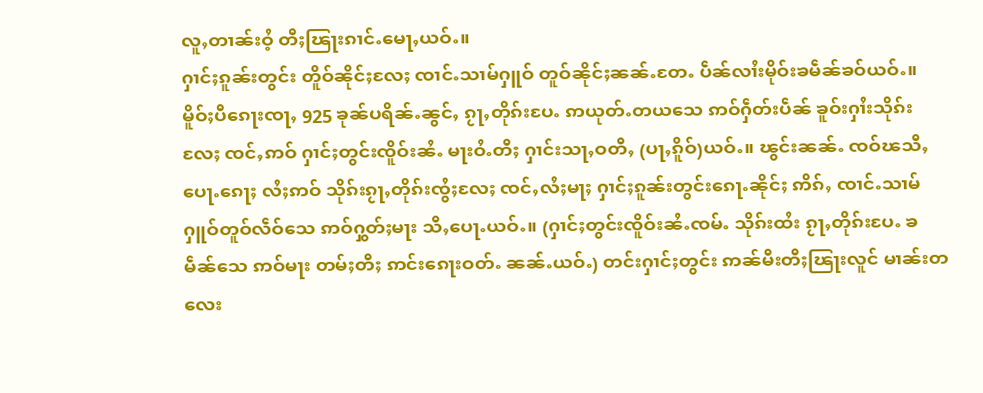လူႇတၢၼ်းဝႆ့ တီႈၽြႃးၵၢင်ႉမေႃႇယဝ်ႉ။
ႁၢင်ႈၵူၼ်းတွင်း တိူဝ်ၼိုင်ႈလႄႈ ၸၢင်ႉသၢမ်ႁူဝ် တူဝ်ၼိုင်ႈၼၼ်ႉတႄႉ ပဵၼ်လၢႆးမိုဝ်းၶမဵၼ်ၶဝ်ယဝ်ႉ။ မိူဝ်ႈပီၵေႃးၸႃႇ 925 ၶုၼ်ပရိၼ်ႉၼွင်ႇ ၵႂႃႇတိုၵ်းပႄႉ ဢယုတ်ႉတယသေ ဢဝ်ႁဵတ်းပဵၼ် ၶူဝ်းႁၢႆးသိုၵ်းလႄႈ ၸင်ႇဢဝ် ႁၢင်ႈတွင်းၸိူဝ်းၼႆႉ မႃးဝႆႉတီႈ ႁၢင်းသႃႇဝတီႇ (ပႃႇၵိူဝ်)ယဝ်ႉ။ ၽွင်းၼၼ်ႉ ၸဝ်ၽသီႇပေႃႉၵေႃႈ လႆႈဢဝ် သိုၵ်းၵႂႃႇတိုၵ်းၸွႆႈလႄႈ ၸင်ႇလႆႈမႃႈ ႁၢင်ႈၵူၼ်းတွင်းၵေႃႉၼိုင်ႈ ဢိၵ်ႇ ၸၢင်ႉသၢမ်ႁူဝ်တူဝ်လဵဝ်သေ ဢဝ်ႁွတ်ႈမႃး သီႇပေႃႉယဝ်ႉ။ (ႁၢင်ႈတွင်းၸိူဝ်းၼႆႉၸမ်ႉ သိုၵ်းထႆး ၵႂႃႇတိုၵ်းပႄႉ ၶမဵၼ်သေ ဢဝ်မႃး တမ်ႈတီႈ ဢင်းၵေႃးဝတ်ႉ ၼၼ်ႉယဝ်ႉ) တင်းႁၢင်ႈတွင်း ဢၼ်မီးတီႈၽြႃးလူင် မၢၼ်းတလေး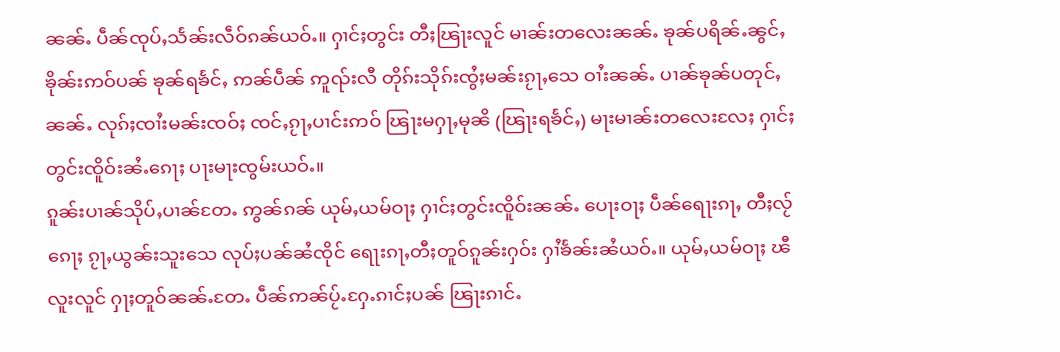ၼၼ်ႉ ပဵၼ်ၸုပ်ႇသႅၼ်းလဵဝ်ၵၼ်ယဝ်ႉ။ ႁၢင်ႈတွင်း တီႈၽြႃးလူင် မၢၼ်းတလေးၼၼ်ႉ ၶုၼ်ပရိၼ်ႉၼွင်ႇ ၶိုၼ်းဢဝ်ပၼ် ၶုၼ်ရၶႅင်ႇ ဢၼ်ပဵၼ် ဢူၺ်းလီ တိုၵ်းသိုၵ်းၸွႆႈမၼ်းၵႂႃႇသေ ဝၢႆးၼၼ်ႉ ပၢၼ်ၶုၼ်ပတုင်ႇၼၼ်ႉ လုၵ်ႈၸၢႆးမၼ်းၸဝ်ႈ ၸင်ႇၵႂႃႇပၢင်းဢဝ် ၽြႃးမႁႃႇမုၼိ (ၽြႃးရၶႅင်ႇ) မႃးမၢၼ်းတလေးလႄႈ ႁၢင်ႈတွင်းၸိူဝ်းၼႆႉၵေႃႈ ပႃးမႃးၸွမ်းယဝ်ႉ။
ၵူၼ်းပၢၼ်သိုပ်ႇပၢၼ်တႄႉ ဢွၼ်ၵၼ် ယုမ်ႇယမ်ဝႃႈ ႁၢင်ႈတွင်းၸိူဝ်းၼၼ်ႉ ပေႃးဝႃႈ ပဵၼ်ရေႃးၵႃႇ တီႈလႂ်ၵေႃႈ ၵႂႃႇယွၼ်းသူးသေ လုပ်ႈပၼ်ၼႆၸိုင် ရေႃးၵႃႇတီႈတူဝ်ၵူၼ်းႁဝ်း ႁၢႆၶႅၼ်းၼႆယဝ်ႉ။ ယုမ်ႇယမ်ဝႃႈ ၽီလူးလူင် ႁႃႈတူဝ်ၼၼ်ႉတႄႉ ပဵၼ်ဢၼ်ပႂ်ႉႁႄႉၵၢင်ႈပၼ် ၽြႃးၵၢင်ႉ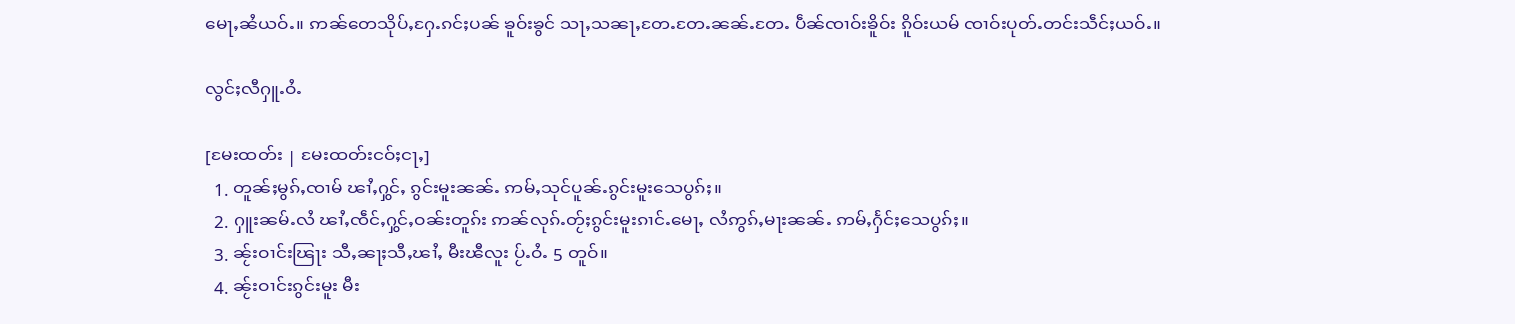မေႃႇၼႆယဝ်ႉ။ ဢၼ်တေသိုပ်ႇႁႄႉၵင်ႈပၼ် ၶူဝ်းၶွင် သႃႇသၼႃႇတႄႉတႄႉၼၼ်ႉတႄႉ ပဵၼ်ၸၢဝ်းၶိူဝ်း ၵိူဝ်းယမ် ၸၢဝ်းပုတ်ႉတင်းသဵင်ႈယဝ်ႉ။

လွင်ႈလီႁူႉဝႆႉ

[မႄးထတ်း | မႄးထတ်းငဝ်ႈငႃႇ]
  1. တူၼ်ႈမွၵ်ႇၸၢမ် ၽၢႆႇႁွင်ႇ ၵွင်းမူးၼၼ်ႉ ဢမ်ႇသုင်ပူၼ်ႉၵွင်းမူးသေပွၵ်ႈ။
  2. ႁူးၼမ်ႉလႆ ၽၢႆႇၸဵင်ႇႁွင်ႇဝၼ်းတူၵ်း ဢၼ်လုၵ်ႉတႂ်ႈၵွင်းမူးၵၢင်ႉမေႃႇ လႆဢွၵ်ႇမႃးၼၼ်ႉ ဢမ်ႇႁႅင်ႈသေပွၵ်ႈ။
  3. ၼႂ်းဝၢင်းၽြႃး သီႇၼႃႈသီႇၽၢႆႇ မီးၽီလူး ပႂ်ႉဝႆႉ 5 တူဝ်။
  4. ၼႂ်းဝၢင်းၵွင်းမူး မီး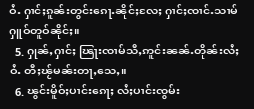ဝႆႉ ႁၢင်ႈၵူၼ်းတွင်းၵေႃႉၼိုင်ႈလႄႈ ႁၢင်ႈၸၢင်ႉသၢမ်ႁူဝ်တူဝ်ၼိုင်ႈ။
  5. ႁုၼ်ႇႁၢင်ႈ ၽြႃးၸၢမ်သီႇဢူင်းၼၼ်ႉတိုၼ်းလႆႈဝႆႉ တီႈၽႂ်မၼ်းတႃႇသေႇ။
  6. ၽွင်းမိူဝ်ႈပၢင်းၵေႃႈ လႆႈပၢင်းၸွမ်း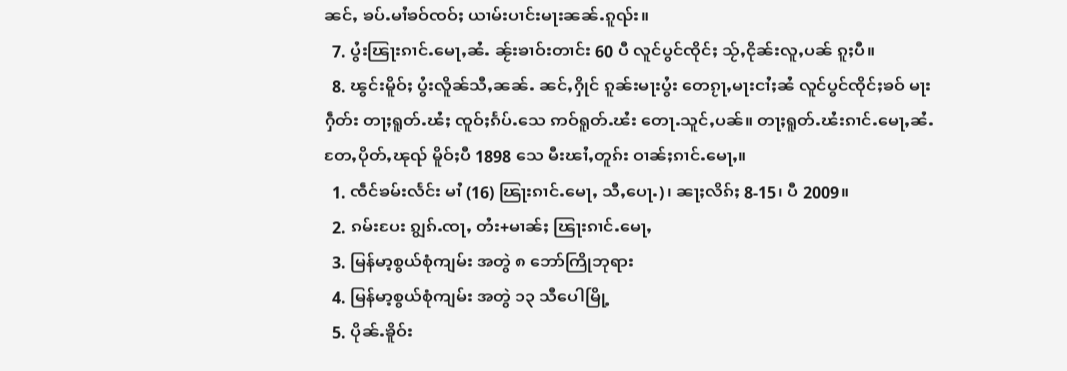ၼင်ႇ ၶပ်ႉမၢႆၶဝ်ၸဝ်ႈ ယၢမ်းပၢင်းမႃးၼၼ်ႉၵူၺ်း။
  7. ပွႆးၽြႃးၵၢင်ႉမေႃႇၼႆႉ ၼႂ်းၶၢဝ်းတၢင်း 60 ပီ လူင်ပွင်ၸိုင်ႈ သႂ်ႇငိုၼ်းလူႇပၼ် ၵူႈပီ။
  8. ၽွင်းမိူဝ်ႈ ပွႆးလိူၼ်သီႇၼၼ်ႉ ၼင်ႇႁိုင် ၵူၼ်းမႃးပွႆး တေၵႂႃႇမႃးငၢႆႈၼႆ လူင်ပွင်ၸိုင်ႈၶဝ် မႃးႁဵတ်း တႃႈရူတ်ႉၽႆႈ ၸူဝ်ႈၵႅပ်ႉသေ ဢဝ်ရူတ်ႉၽႆး တေႃႉသူင်ႇပၼ်။ တႃႈရူတ်ႉၽႆးၵၢင်ႉမေႃႇၼႆႉ တႄႇပိုတ်ႇၽုၺ် မိူဝ်ႈပီ 1898 သေ မီးၽၢႆႇတူၵ်း ဝၢၼ်ႈၵၢင်ႉမေႃႇ။
  1. ၸဵင်ၶမ်းလႅင်း မၢႆ (16) ၽြႃးၵၢင်ႉမေႃႇ သီႇပေႃႉ)၊ ၼႃႈလိၵ်ႈ 8-15၊ ပီ 2009။
  2. ၵမ်းပႄး ၵျွၵ်ႉၸႃႇ တႆး+မၢၼ်ႈ ၽြႃးၵၢင်ႉမေႃႇ
  3. မြန်မာ့စွယ်စုံကျမ်း အတွဲ ၈ ဘော်ကြိုဘုရား
  4. မြန်မာ့စွယ်စုံကျမ်း အတွဲ ၁၃ သီပေါမြို့
  5. ပိုၼ်ႉၶိူဝ်း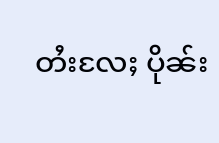တႆးလႄႈ ပိုၼ်း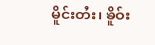မိူင်းတႆး၊ ၶိူဝ်း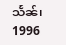သႅၼ်၊ 1996